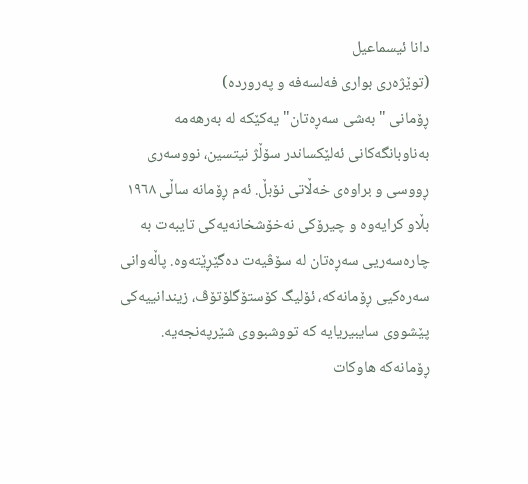دانا ئیسماعیل
(توێژەری بواری فەلسەفە و پەروردە)
ڕۆمانی "بەشی سەڕەتان" یەکێکە لە بەرهەمە بەناوبانگەکانی ئەلێکساندر سۆڵژ نیتسین، نووسەری ڕووسی و براوەی خەڵاتی نۆبڵ. ئەم ڕۆمانە ساڵی ١٩٦٨ بڵاو کرایەوە و چیرۆکی نەخۆشخانەیەکی تایبەت بە چارەسەریی سەڕەتان لە سۆڤیەت دەگێڕێتەوە. پاڵەوانی سەرەکیی ڕۆمانەکە، ئۆلیگ کۆستۆگلۆتۆڤ، زیندانییەکی پێشووی سایبیریایە کە تووشبووى شێرپەنجەیە. ڕۆمانەکە هاوکات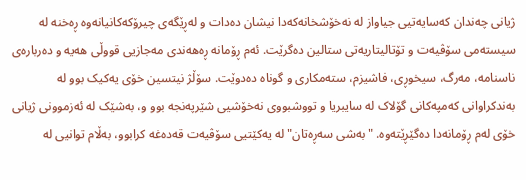ژیانی چەندان کەسایەتیی جیاواز لە نەخۆشخانەکەدا نیشان دەدات و لەڕێگەی چیرۆکەکانیانەوە ڕەخنە لە سیستەمی سۆڤیەت و تۆتالیتاریەتی ستالین دەگرێت. ئەم ڕۆمانە ڕەهەندى مەجازیی قووڵى هەیە و دەربارەی ناسنامە، مەرگ، سیخوڕی، فاشیزم، ستەمکارى و گوناه دەدوێت. سۆڵژ نیتسین خۆی یەکیک بوو لە بەندکراوانى کەمپەکانى گۆلاک لە سایبریا و تووشبووى نەخۆشیی شێرپەنجە بوو و، بەشێک لە ئەزموونی ژیانى خۆی لەم ڕۆمانەدا دەگێڕێتەوە. "بەشی سەڕەتان" لە یەکێتیی سۆڤیەت قەدەغە کرابوو، بەڵام توانیی لە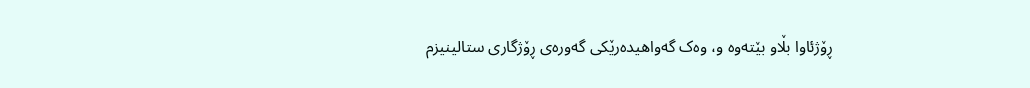ڕۆژئاوا بڵاو بێتەوە و، وەک گەواهیدەرێکى گەورەى ڕۆژگارى ستالینیزم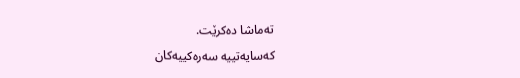تەماشا دەکرێت.
کەسایەتییە سەرەکییەکان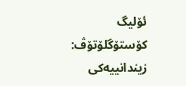ئۆلیگ کۆستۆگلۆتۆڤ: زیندانییەکی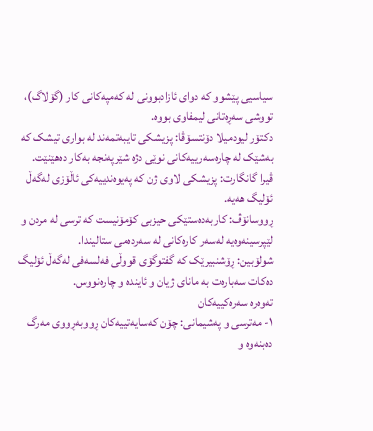سیاسیی پێشوو کە دوای ئازادبوونی لە کەمپەکانی کار (گۆلاگ)، تووشی سەڕەتانی لیمفاوی بووە.
دکتۆر لیودمیلا دۆنتسۆڤا: پزیشکی تایبەتمەند لە بواری تیشک کە بەشێک لە چارەسەرییەکانی نوێی دژە شێرپەنجە بەکار دەهێنێت.
ڤیرا گانگارت: پزیشکی لاوی ژن کە پەیوەندییەکی ئاڵۆزی لەگەڵ ئۆلیگ هەیە.
ڕووسانۆڤ: کاربەدەستێکی حیزبی کۆمۆنیست کە ترسی لە مردن و لێپرسینەوەیە لەسەر کارەکانی لە سەردەمی ستالیندا.
شولۆبین: ڕۆشنبیرێک کە گفتوگۆی قووڵی فەلسەفی لەگەڵ ئۆلیگ دەکات سەبارەت بە مانای ژیان و ئایندە و چارەنووس.
تەوەرە سەرەکییەکان
١- مەترسی و پەشیمانی: چۆن کەسایەتییەکان ڕووبەڕووی مەرگ دەبنەوە و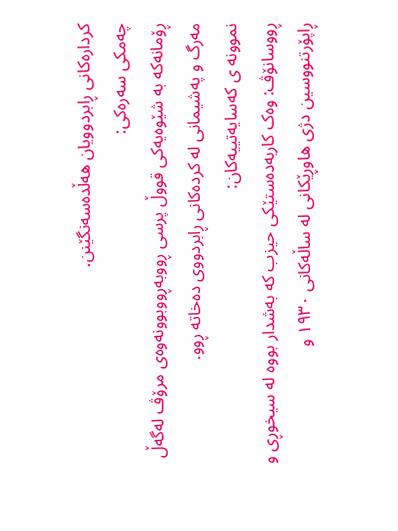کردارەکانى ڕابردوویان هەڵدەسەنگێنن.
چەمکی سەرەکی:
ڕۆمانەکە بە شێوەیەکی قووڵ پرسی ڕووبەڕووبوونەوەی مرۆڤ لەگەڵ مەرگ و پەشیمانی لە کردەکانى ڕابردووی دەخاتە ڕوو.
نموونە ى کەسایەتییەکان:
ڕووسانۆڤ: وەک کاربەدەستێکی حیزب کە بەشدار بووە لە سیخوڕی و ڕاپۆرتنووسین دژی هاوڕێکانی لە ساڵەکانی ١٩٣٠ و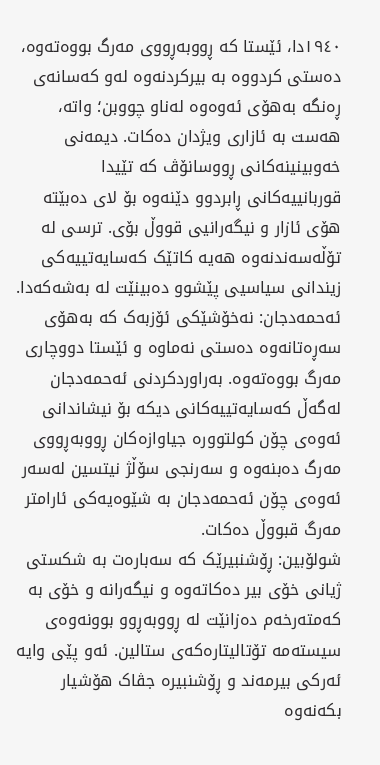١٩٤٠دا، ئێستا کە ڕووبەڕووی مەرگ بووەتەوە، دەستی کردووە بە بیرکردنەوە لەو کەسانەی ڕەنگە بەهۆی ئەوەوە لەناو چووبن؛ واتە، هەست بە ئازارى ویژدان دەکات. دیمەنی خەوبینینەکانی ڕووسانۆڤ کە تێیدا قوربانییەکانی ڕابردوو دێنەوە بۆ لای دەبێتە هۆى ئازار و نیگەرانیى قووڵ بۆى. ترسی لە تۆڵەسەندنەوە هەیە کاتێک کەسایەتییەکی زیندانی سیاسیی پێشوو دەبینێت لە بەشەکەدا.
ئەحمەدجان: نەخۆشێکی ئۆزبەک کە بەهۆی سەڕەتانەوە دەستی نەماوە و ئێستا دووچاری مەرگ بووەتەوە. بەراوردکردنی ئەحمەدجان لەگەڵ کەسایەتییەکانی دیکە بۆ نیشاندانی ئەوەی چۆن کولتوورە جیاوازەکان ڕووبەڕووی مەرگ دەبنەوە و سەرنجی سۆڵژ نیتسین لەسەر ئەوەی چۆن ئەحمەدجان بە شێوەیەکی ئارامتر مەرگ قبووڵ دەکات.
شولۆبین: ڕۆشنبیرێک کە سەبارەت بە شکستی ژیانی خۆی بیر دەکاتەوە و نیگەرانە و خۆى بە کەمتەرخەم دەزانێت لە ڕووبەڕوو بوونەوەى سیستەمە تۆتالیتارەکەى ستالین. ئەو پێى وایە ئەرکى بیرمەند و ڕۆشنبیرە جڤاک هۆشیار بکەنەوە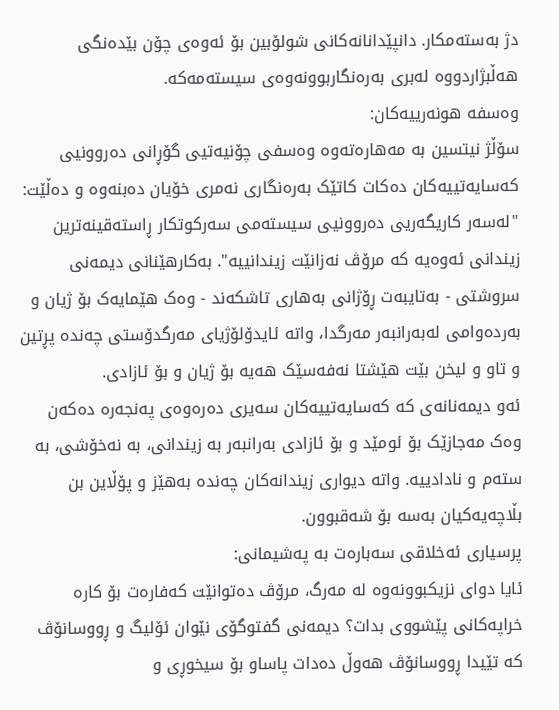دژ بەستەمکار. دانپێدانانەکانی شولۆبین بۆ ئەوەی چۆن بێدەنگی هەڵبژاردووە لەبری بەرەنگاربوونەوەی سیستەمەکە.
وەسفە هونەرییەکان:
سۆڵژ نیتسین بە مەهارەتەوە وەسفی چۆنیەتیی گۆڕانی دەروونیی کەسایەتییەکان دەکات کاتێک بەرەنگاری نەمری خۆیان دەبنەوە و دەڵێت: "لەسەر کاریگەریى دەروونیى سیستەمى سەرکوتکار ڕاستەقینەترین زیندانى ئەوەیە کە مرۆڤ نەزانێت زیندانییە". بەکارهێنانی دیمەنی سروشتی - بەتایبەت ڕۆژانی بەهاری تاشکەند - وەک هێمایەک بۆ ژیان و بەردەوامی لەبەرانبەر مەرگدا، واتە ئایدۆلۆژیاى مەرگدۆستى چەندە پڕتین و تاو و لیخن بێت هێشتا نەفەسێک هەیە بۆ ژیان و بۆ ئازادى.
ئەو دیمەنانەی کە کەسایەتییەکان سەیری دەرەوەی پەنجەرە دەکەن وەک مەجازێک بۆ ئومێد و بۆ ئازادی بەرانبەر بە زیندانی، بە نەخۆشی، بە ستەم و نادادییە. واتە دیوارى زیندانەکان چەندە بەهێز و پۆڵاین بن بڵاچەیەکیان بەسە بۆ شەقبوون.
پرسیاری ئەخلاقی سەبارەت بە پەشیمانی:
ئایا دوای نزیکبوونەوە لە مەرگ، مرۆڤ دەتوانێت کەفارەت بۆ کارە خراپەکانی پێشووی بدات؟ دیمەنی گفتوگۆی نێوان ئۆلیگ و ڕووسانۆڤ کە تێیدا ڕووسانۆڤ هەوڵ دەدات پاساو بۆ سیخوڕی و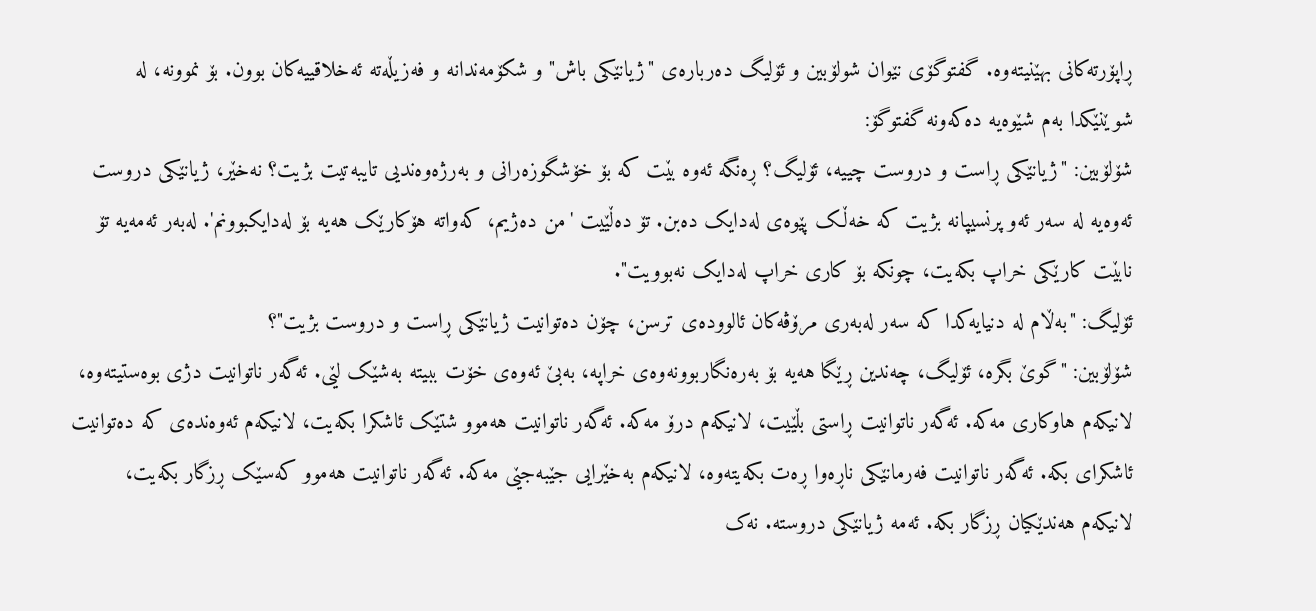ڕاپۆرتەکانی بهێنیتەوە. گفتوگۆی نێوان شولۆبین و ئۆلیگ دەربارەی "ژیانێکی باش" و شکۆمەندانە و فەزیڵەتە ئەخلاقییەکان بوون. بۆ نموونە، لە شوێنێکدا بەم شێوەیە دەکەونە گفتوگۆ:
شۆلۆبین: "ژیانێکی ڕاست و دروست چییە، ئۆلیگ؟ ڕەنگە ئەوە بێت کە بۆ خۆشگوزەرانی و بەرژەوەندیی تایبەتیت بژیت؟ نەخێر، ژیانێکی دروست ئەوەیە لە سەر ئەو پرنسیپانە بژیت کە خەڵک پێوەی لەدایک دەبن. تۆ دەڵێیت 'من دەژیم، کەواتە هۆکارێک هەیە بۆ لەدایکبوونم'. لەبەر ئەمەیە تۆ نابێت کارێکی خراپ بکەیت، چونکە بۆ کاری خراپ لەدایک نەبوویت".
ئۆلیگ: "بەڵام لە دنیایەکدا کە سەر لەبەرى مرۆڤەکان ئالوودەى ترسن، چۆن دەتوانیت ژیانێکی ڕاست و دروست بژیت"؟
شۆلۆبین: "گوێ بگرە، ئۆلیگ، چەندین ڕێگا هەیە بۆ بەرەنگاربوونەوەی خراپە، بەبێ ئەوەی خۆت ببیتە بەشێک لێی. ئەگەر ناتوانیت دژی بوەستیتەوە، لانیکەم هاوکاری مەکە. ئەگەر ناتوانیت ڕاستی بڵێیت، لانیکەم درۆ مەکە. ئەگەر ناتوانیت هەموو شتێک ئاشکرا بکەیت، لانیکەم ئەوەندەی کە دەتوانیت ئاشکرای بکە. ئەگەر ناتوانیت فەرمانێکی ناڕەوا ڕەت بکەیتەوە، لانیکەم بەخێرایی جێبەجێی مەکە. ئەگەر ناتوانیت هەموو کەسێک ڕزگار بکەیت، لانیکەم هەندێکیان ڕزگار بکە. ئەمە ژیانێکی دروستە. نەک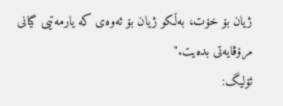ژیان بۆ خۆت، بەڵکو ژیان بۆ ئەوەی کە یارمەتیی گیانی مرۆڤایەتی بدەیت."
ئۆلیگ: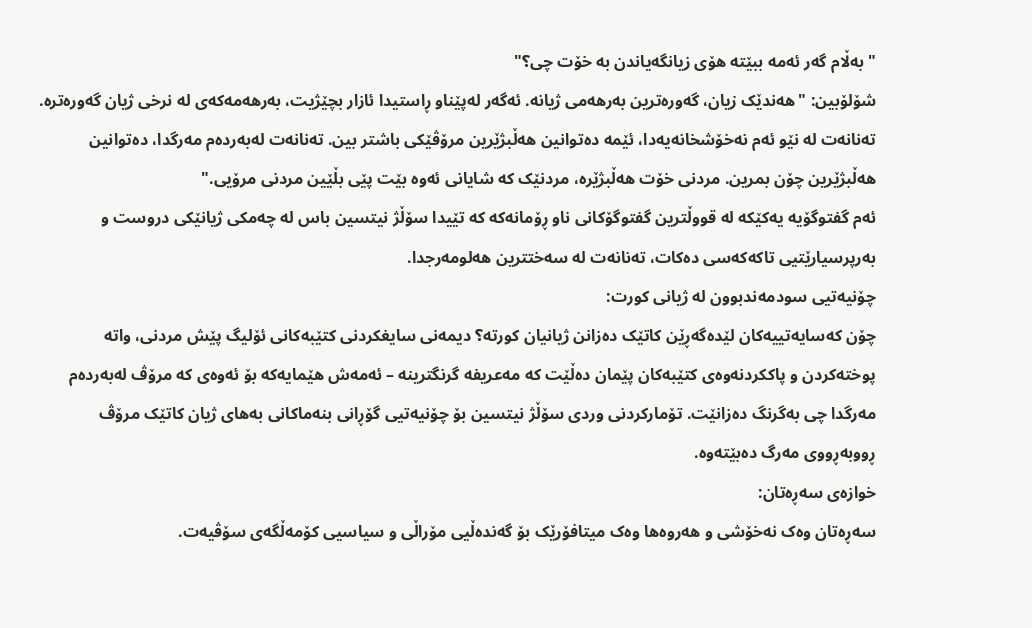"بەڵام گەر ئەمە ببێتە هۆی زیانگەیاندن بە خۆت چى؟"
شۆلۆبین: "هەندێک زیان، گەورەترین بەرهەمی ژیانە. ئەگەر لەپێناو ڕاستیدا ئازار بچێژیت، بەرهەمەکەی لە نرخی ژیان گەورەترە. تەنانەت لە نێو ئەم نەخۆشخانەیەدا، ئێمە دەتوانین هەڵبژێرین مرۆڤێکی باشتر بین. تەنانەت لەبەردەم مەرگدا، دەتوانین هەڵبژێرین چۆن بمرین. مردنی خۆت هەڵبژێرە، مردنێک کە شایانی ئەوە بێت پێی بڵێین مردنی مرۆیی."
ئەم گفتوگۆیە یەکێکە لە قووڵترین گفتوگۆکانی ناو ڕۆمانەکە کە تێیدا سۆڵژ نیتسین باس لە چەمکی ژیانێکی دروست و بەرپرسیارێتیی تاکەکەسی دەکات، تەنانەت لە سەختترین هەلومەرجدا.
چۆنیەتیی سودمەندبوون لە ژیانی کورت:
چۆن کەسایەتییەکان لێدەگەڕێن کاتێک دەزانن ژیانیان کورتە؟ دیمەنی سایغکردنی کتێبەکانی ئۆلیگ پێش مردنی، واتە پوختەکردن و پاککردنەوەى کتێبەکان پێمان دەڵێت کە مەعریفە گرنگترینە – ئەمەش هێمایەکە بۆ ئەوەی کە مرۆڤ لەبەردەم مەرگدا چی بەگرنگ دەزانێت. تۆمارکردنی وردی سۆڵژ نیتسین بۆ چۆنیەتیی گۆڕانی بنەماکانی بەهای ژیان کاتێک مرۆڤ ڕووبەڕووی مەرگ دەبێتەوە.
خوازەی سەڕەتان:
سەڕەتان وەک نەخۆشی و هەروەها وەک میتافۆرێک بۆ گەندەڵیی مۆراڵی و سیاسیی کۆمەڵگەی سۆڤیەت.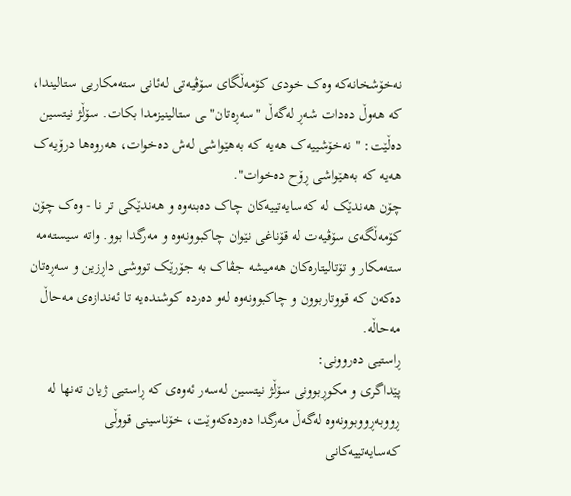نەخۆشخانەکە وەک خودی کۆمەڵگاى سۆڤیەتى لەئانى ستەمکاریى ستالیندا، کە هەوڵ دەدات شەڕ لەگەڵ "سەڕەتان"ـی ستالینیزمدا بکات. سۆڵژ نیتسین دەڵێت: " نەخۆشییەک هەیە کە بەهێواشى لەش دەخوات، هەروەها درۆیەک هەیە کە بەهێواشى ڕۆح دەخوات".
چۆن هەندێک لە کەسایەتییەکان چاک دەبنەوە و هەندێکی تر نا - وەک چۆن کۆمەڵگەی سۆڤیەت لە قۆناغی نێوان چاکبوونەوە و مەرگدا بوو. واتە سیستەمە ستەمکار و تۆتالیتارەکان هەمیشە جڤاک بە جۆرێک تووشى داڕزین و سەڕەتان دەکەن کە قووتاربوون و چاکبوونەوە لەو دەردە کوشندەیە تا ئەندازەى مەحاڵ مەحاڵە.
ڕاستیی دەروونی:
پێداگری و مکوڕبوونى سۆڵژ نیتسین لەسەر ئەوەی کە ڕاستیی ژیان تەنها لە ڕووبەڕووبوونەوە لەگەڵ مەرگدا دەردەکەوێت، خۆناسینی قووڵی کەسایەتییەکانی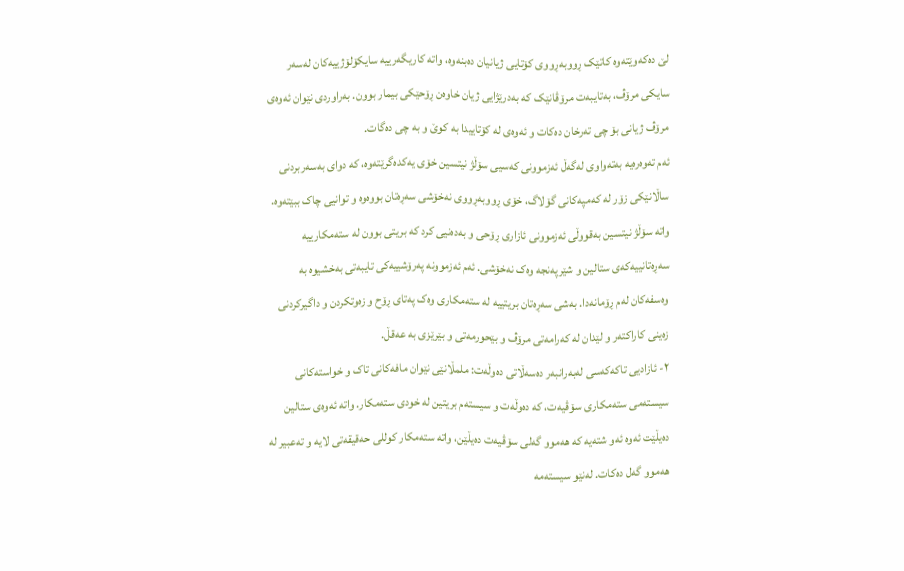لێ دەکەوێتەوە کاتێک ڕووبەڕووی کۆتایی ژیانیان دەبنەوە، واتە کاریگەرییە سایکۆلۆژییەکان لەسەر سایکى مرۆڤ، بەتایبەت مرۆڤانێک کە بەدرێژایى ژیان خاوەن ڕۆحێکى بیمار بوون. بەراوردی نێوان ئەوەی مرۆڤ ژیانی بۆ چی تەرخان دەکات و ئەوەی لە کۆتاییدا بە کوێ و بە چى دەگات.
ئەم تەوەرەیە بەتەواوی لەگەڵ ئەزموونی کەسیی سۆڵژ نیتسین خۆی یەکدەگرێتەوە، کە دوای بەسەربردنی ساڵانێکى زۆر لە کەمپەکانى گۆلاگ، خۆی ڕووبەڕووی نەخۆشی سەڕەتان بووەوە و توانیی چاک ببێتەوە. واتە سۆڵژ نیتسین بەقووڵى ئەزموونى ئازارى ڕۆحى و بەدەنیى کرد کە بریتی بوون لە ستەمکارییە سەڕەتانییەکەى ستالین و شێرپەنجە وەک نەخۆشى. ئەم ئەزموونە پەرۆشییەکی تایبەتی بەخشیوە بە وەسفەکان لەم ڕۆمانەدا. بەشى سەڕەتان بریتییە لە ستەمکارى وەک پەتاى ڕۆح و زەوتکردن و داگیرکردنى زەینى کاراکتەر و لێدان لە کەرامەتى مرۆڤ و بێحورمەتى و بێرێزى بە عەقڵ.
٢- ئازادیی تاکەکەسی لەبەرانبەر دەسەڵاتی دەوڵەت: ملمڵانێی نێوان مافەکانی تاک و خواستەکانی سیستەمی ستەمکارى سۆڤیەت، کە دەوڵەت و سیستەم بریتین لە خودى ستەمکار. واتە ئەوەى ستالین دەیڵێت ئەوە ئەو شتەیە کە هەموو گەلى سۆڤیەت دەیڵێن، واتە ستەمکار کوللى حەقیقەتى لایە و تەعبیر لە هەموو گەل دەکات. لەنێو سیستەمە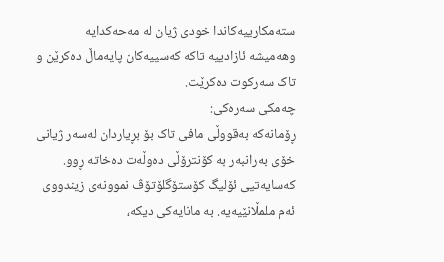ستەمکارییەکاندا خودى ژیان لە مەحەکدایە وهەمیشە ئازادییە تاکە کەسییەکان پایەماڵ دەکرێن و تاک سەرکوت دەکرێت.
چەمکی سەرەکی:
ڕۆمانەکە بەقووڵی مافی تاک بۆ بڕیاردان لەسەر ژیانی خۆی بەرانبەر بە کۆنترۆڵی دەوڵەت دەخاتە ڕوو. کەسایەتیی ئۆلیگ کۆستۆگلۆتۆڤ نموونەی زیندووی ئەم ملمڵانێیەیە. بە مانایەکى دیکە،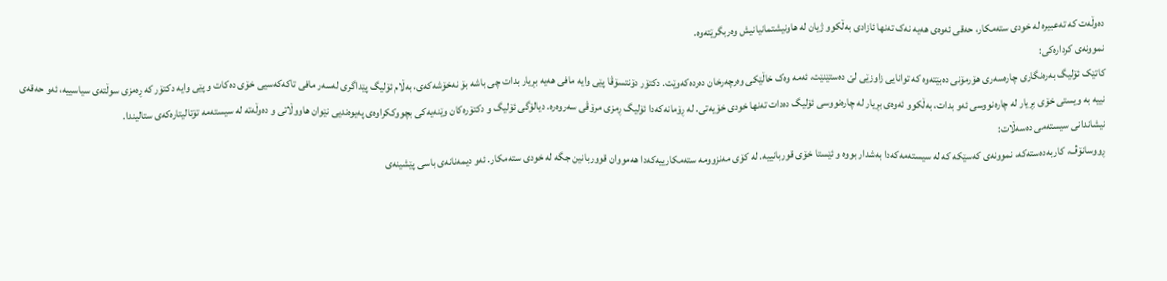دەوڵەت کە تەعبیرە لە خودى ستەمکار، حەقى ئەوەى هەیە نەک تەنها ئازادى بەڵکوو ژیان لە هاونیشتمانیانیش وەربگرێتەوە.
نموونەی کردارەکی:
کاتێک ئۆلیگ بەرەنگاری چارەسەری هۆرمۆنی دەبێتەوە کە توانایی زاوزێی لێ دەستێنێت، ئەمە وەک خاڵێکی وەرچەرخان دەردەکەوێت. دکتۆر دۆنتسۆڤا پێی وایە مافی هەیە بڕیار بدات چی باشە بۆ نەخۆشەکەی، بەڵام ئۆلیگ پێداگری لەسەر مافی تاکەکەسیی خۆی دەکات و پێى وایە دکتۆر کە ڕەمزى سوڵتەى سیاسییە، ئەو حەقەى نییە بە ویستى خۆى بڕیار لە چارەنووسى ئەو بدات، بەڵکوو ئەوەى بڕیار لە چارەنووسى ئۆلیگ دەدات تەنها خودى خۆیەتى. لە ڕۆمانەکەدا ئۆلیگ ڕمزى مرۆڤى سەروەرە. دیالۆگی ئۆلیگ و دکتۆرەکان وێنەیەکی بچووککراوەی پەیوەندیی نێوان هاووڵاتی و دەوڵەتە لە سیستەمە تۆتالیتارەکەى ستالیندا.
نیشاندانی سیستەمی دەسەڵات:
ڕووسانۆڤ، کاربەدەستەکە، نموونەی کەسێکە کە لە سیستەمەکەدا بەشدار بووە و ئێستا خۆی قوربانییە. لە کۆى مەنزوومە ستەمکارییەکەدا هەمووان قووربانین جگە لە خودى ستەمکار. ئەو دیمەنانەی باسی پێشینەی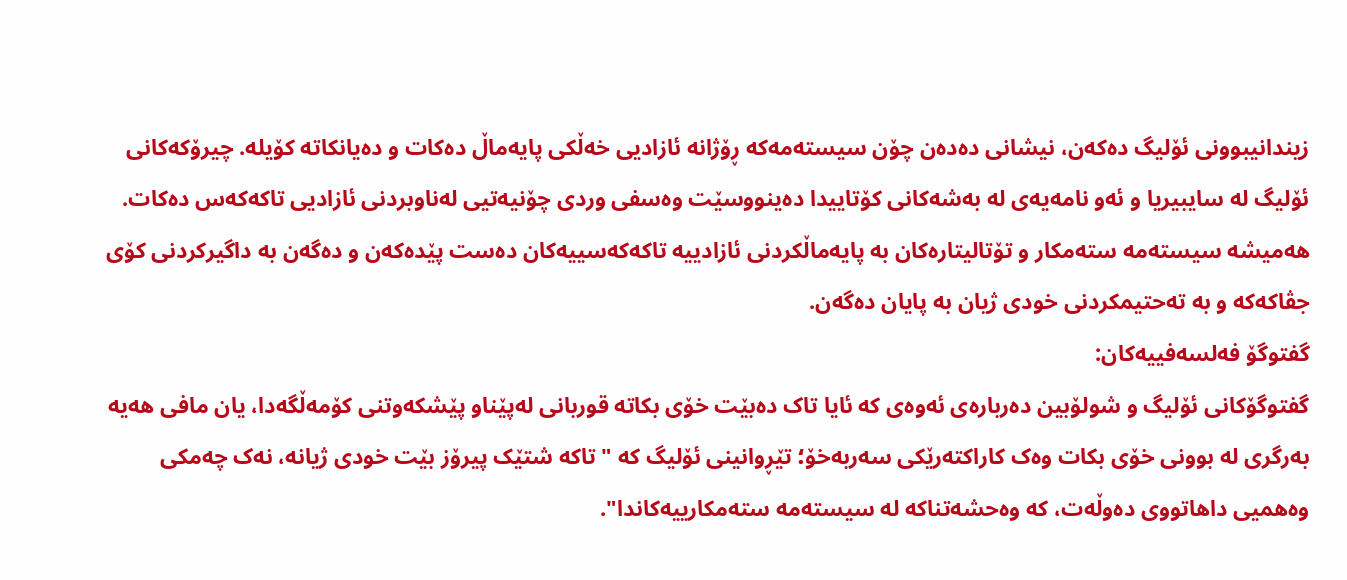زیندانیبوونی ئۆلیگ دەکەن، نیشانی دەدەن چۆن سیستەمەکە ڕۆژانە ئازادیی خەڵکی پایەماڵ دەکات و دەیانکاتە کۆیلە. چیرۆکەکانی ئۆلیگ لە سایبیریا و ئەو نامەیەی لە بەشەکانی کۆتاییدا دەینووسێت وەسفی وردی چۆنیەتیی لەناوبردنی ئازادیی تاکەکەس دەکات. هەمیشە سیستەمە ستەمکار و تۆتالیتارەکان بە پایەماڵکردنى ئازادییە تاکەکەسییەکان دەست پێدەکەن و دەگەن بە داگیرکردنى کۆى جڤاکەکە و بە تەحتیمکردنى خودى ژیان بە پایان دەگەن.
گفتوگۆ فەلسەفییەکان:
گفتوگۆکانی ئۆلیگ و شولۆبین دەربارەی ئەوەی کە ئایا تاک دەبێت خۆی بکاتە قوربانی لەپێناو پێشکەوتنی کۆمەڵگەدا، یان مافی هەیە بەرگری لە بوونی خۆی بکات وەک کاراکتەرێکى سەربەخۆ؛ تێڕوانینی ئۆلیگ کە "تاکە شتێک پیرۆز بێت خودى ژیانە، نەک چەمکی وەهمیی داهاتووى دەوڵەت، کە وەحشەتناکە لە سیستەمە ستەمکارییەکاندا".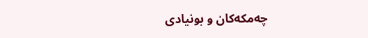چەمکەکان و بونیادی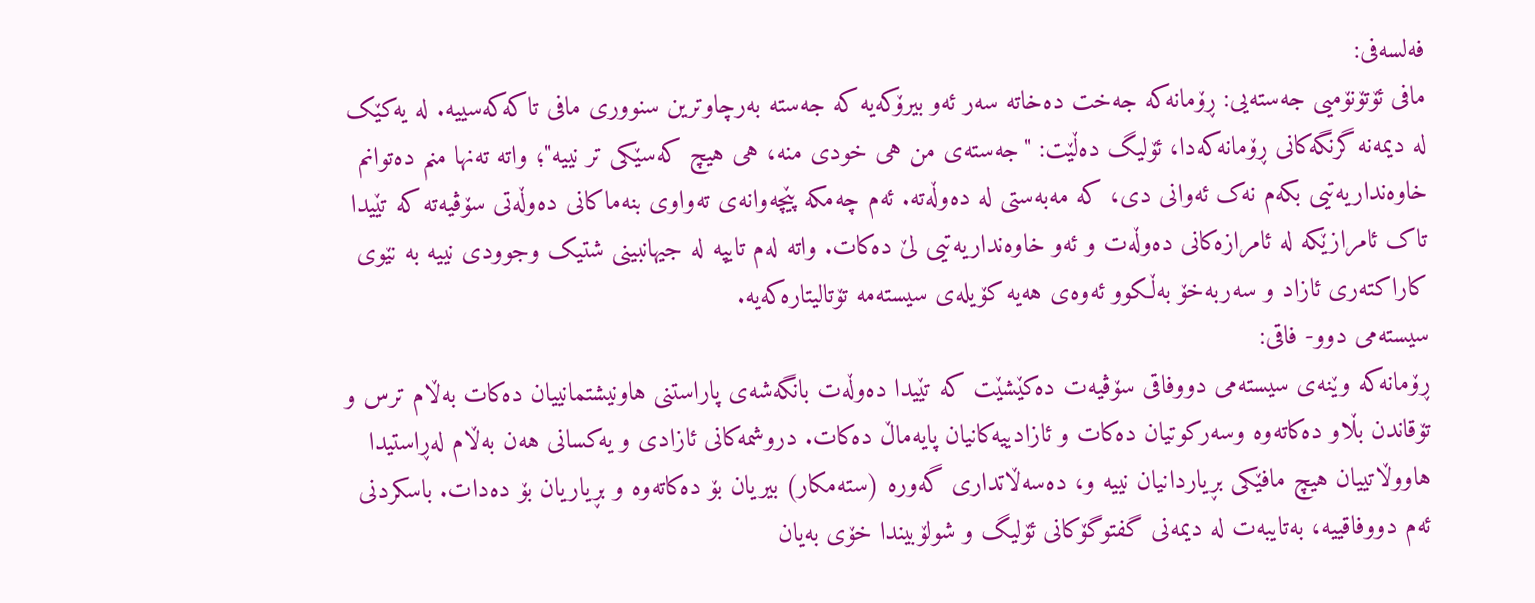فەلسەفی:
مافی ئۆتۆنۆمیی جەستەیی: ڕۆمانەکە جەخت دەخاتە سەر ئەو بیرۆکەیە کە جەستە بەرچاوترین سنووری مافی تاکەکەسییە. لە یەکێک لە دیمەنە گرنگەکانی ڕۆمانەکەدا، ئۆلیگ دەڵێت: "جەستەی من هی خودى منە، هى هیچ کەسێکی تر نییە"؛ واتە تەنها منم دەتوانم خاوەنداریەتیى بکەم نەک ئەوانى دى، کە مەبەستى لە دەوڵەتە. ئەم چەمکە پێچەوانەی تەواوى بنەماکانی دەوڵەتى سۆڤیەتە کە تێیدا تاک ئامرازێکە لە ئامرازەکانی دەوڵەت و ئەو خاوەنداریەتیى لێ دەکات. واتە لەم تایپە لە جیهانبینى شتیک وجوودى نییە بە نێوى کاراکتەرى ئازاد و سەربەخۆ بەڵکوو ئەوەى هەیە کۆیلەى سیستەمە تۆتالیتارەکەیە.
سیستەمی دوو- فاقی:
ڕۆمانەکە وێنەی سیستەمی دووفاقی سۆڤیەت دەکێشێت کە تێیدا دەوڵەت بانگەشەی پاراستنی هاونیشتمانییان دەکات بەڵام ترس و تۆقاندن بڵاو دەکاتەوە وسەرکوتیان دەکات و ئازادییەکانیان پایەماڵ دەکات. دروشمەکانی ئازادی و یەکسانی هەن بەڵام لەڕاستیدا هاووڵاتییان هیچ مافێکی بڕیاردانیان نییە و، دەسەڵاتداری گەورە (ستەمکار) بیریان بۆ دەکاتەوە و بڕیاریان بۆ دەدات. باسکردنی ئەم دووفاقییە، بەتایبەت لە دیمەنی گفتوگۆکانی ئۆلیگ و شولۆبیندا خۆى بەیان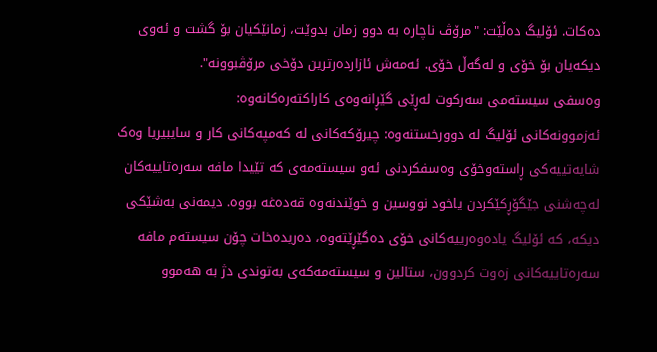دەکات. ئۆلیگ دەڵێت: "مرۆڤ ناچارە بە دوو زمان بدوێت، زمانێکیان بۆ گشت و ئەوى دیکەیان بۆ خۆى و لەگەڵ خۆى. ئەمەش ئازاردەرترین دۆخى مرۆڤبوونە".
وەسفی سیستەمی سەرکوت لەڕێی گێڕانەوەى کاراکتەرەکانەوە:
ئەزموونەکانی ئۆلیگ لە دوورخستنەوە: چیرۆکەکانی لە کەمپەکانی کار و سایبیریا وەک شایەتییەکی ڕاستەوخۆی وەسفکردنی ئەو سیستەمەی کە تێیدا مافە سەرەتاییەکان لەچەشنى جێگۆڕکێکردن یاخود نووسین و خوێندنەوە قەدەغە بووە. دیمەنی بەشێکى دیکە، کە ئۆلیگ یادەوەرییەکانی خۆی دەگێڕێتەوە، دەریدەخات چۆن سیستەم مافە سەرەتاییەکانی زەوت کردوون، ستالین و سیستەمەکەى بەتوندى دژ بە هەموو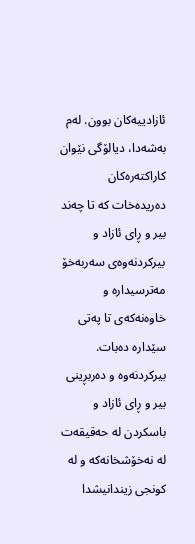ئازادییەکان بوون. لەم بەشەدا، دیالۆگى نێوان کاراکتەرەکان دەریدەخات کە تا چەند بیر و ڕاى ئازاد و بیرکردنەوەى سەربەخۆ مەترسیدارە و خاوەنەکەى تا پەتى سێدارە دەبات. بیرکردنەوە و دەربڕینى بیر و ڕاى ئازاد و باسکردن لە حەقیقەت لە نەخۆشخانەکە و لە کونجى زیندانیشدا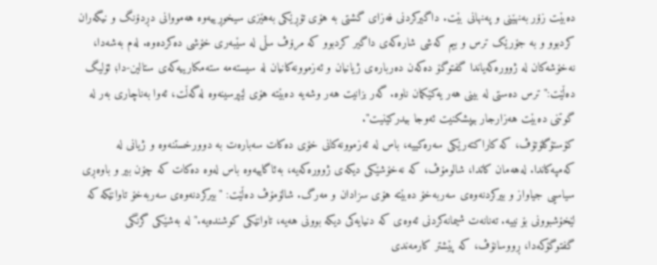دەبێت زۆر بەنهێنى و پەنهانی بێت. داگیرکردنى فەزاى گشتى بە هۆى تۆڕێکى بەهێزى سیخوڕییەوە هەمووانى دڕدۆنگ و نیگەران کردبوو و بە جۆرێک ترس و بیم کەشى شارەکەى داگیر کردبوو کە مرۆڤ سڵى لە سێبەرى خۆشى دەکردەوە. لەم بەشەدا، نەخۆشەکان لە ژوورەکەیاندا گفتوگۆ دەکەن دەربارەی ژیانیان و ئەزموونەکانیان لە سیستەمە ستەمکارییەکەى ستالین-دا؛ ئۆلیگ دەڵێت:" ترس دەستى لە بینى هەر یەکێکمان ناوە. گەر بزانیت هەر وشەیە دەبێتە هۆى لێپرسینەوە لەگەڵت، ئەوا بەناچارى بەر لە گوتنى دەبێت هەزارجار بیپشکنیت ئەوجا بیدرکێنیت".
کۆستۆگلۆتۆڤ، کە کاراکتەرێکى سەرەکییە، باس لە ئەزموونەکانی خۆی دەکات سەبارەت بە دوورخستنەوە و ژیانی لە کەمپەکاندا. لەهەمان کاتدا، شالومۆڤ، کە نەخۆشێکی دیکەی ژوورەکەیە، بەئاگاییەوە باس لەوە دەکات کە چۆن بیر و باوەڕی سیاسیی جیاواز و بیرکردنەوەی سەربەخۆ دەبێتە هۆی سزادان و مەرگ. شالۆمۆڤ دەڵێت: "بیرکردنەوەى سەربەخۆ تاوانێکە کە لێخۆشبوونى بۆ نییە. تەنانەت شیمانەکردنى ئەوەى کە دنیایەکى دیکە بوونى هەیە، تاوانێکى کوشندەیە." لە بەشێکی گرنگی گفتوگۆکەدا، ڕووسانۆڤ، کە پێشتر کارمەندی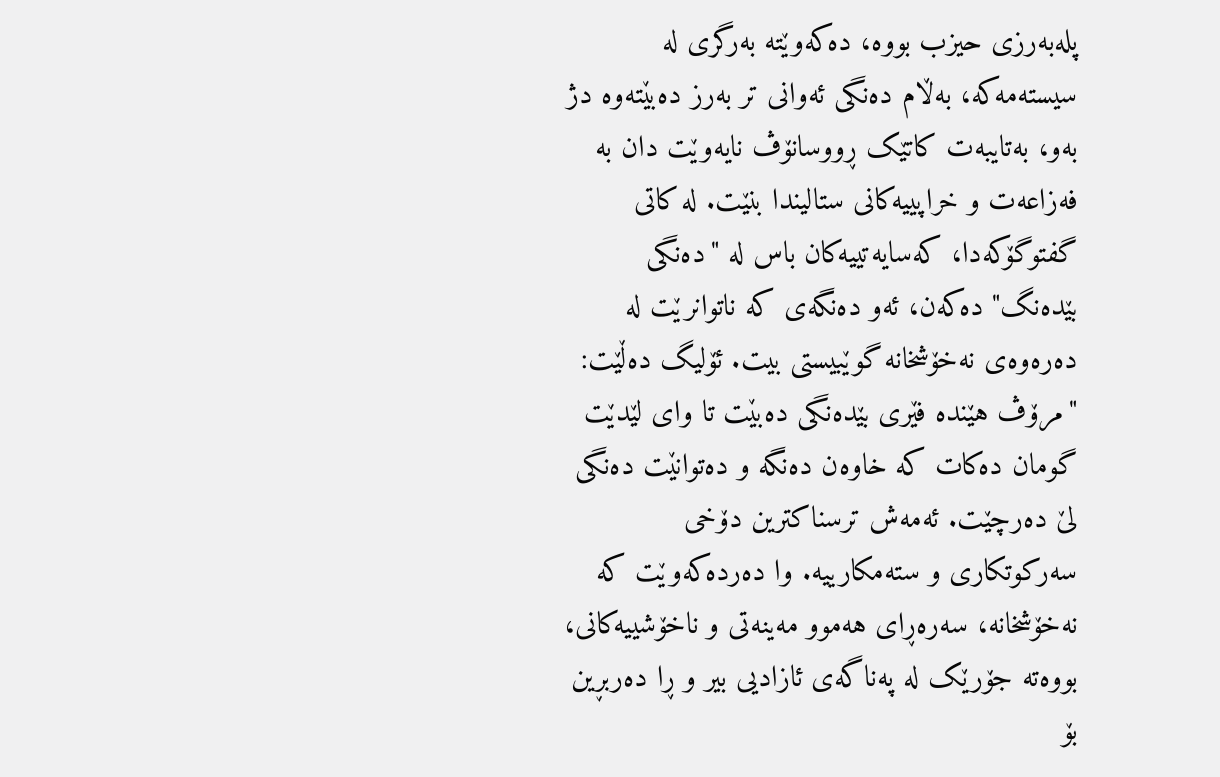پلەبەرزی حیزب بووە، دەکەوێتە بەرگری لە سیستەمەکە، بەڵام دەنگی ئەوانی تر بەرز دەبێتەوە دژ بەو، بەتایبەت کاتێک ڕووسانۆڤ نایەوێت دان بە فەزاعەت و خراپییەکانی ستالیندا بنێت. لە کاتی گفتوگۆکەدا، کەسایەتییەکان باس لە "دەنگی بێدەنگ" دەکەن، ئەو دەنگەی کە ناتوانرێت لە دەرەوەی نەخۆشخانە گوێبیستی بیت. ئۆلیگ دەڵێت: "مرۆڤ هێندە فێرى بێدەنگى دەبێت تا واى لێدێت گومان دەکات کە خاوەن دەنگە و دەتوانێت دەنگى لێ دەرچێت. ئەمەش ترسناکترین دۆخى سەرکوتکارى و ستەمکارییە. وا دەردەکەوێت کە نەخۆشخانە، سەرەڕای هەموو مەینەتی و ناخۆشییەکانی، بووەتە جۆرێک لە پەناگەی ئازادیی بیر و ڕا دەربڕین بۆ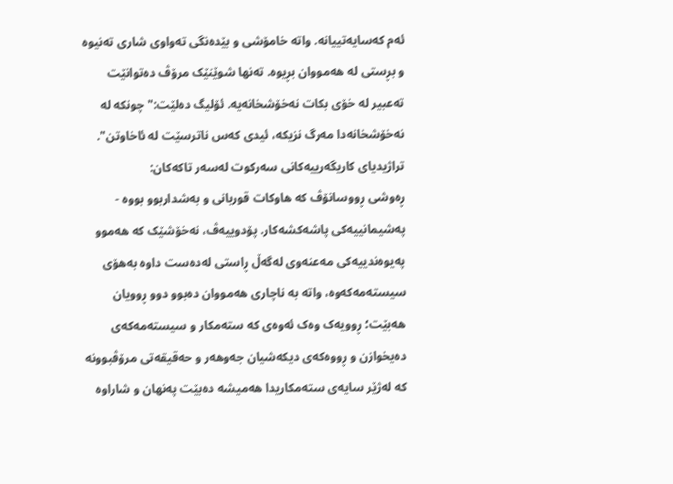ئەم کەسایەتییانە. واتە خامۆشى و بێدەنگى تەواوى شارى تەنیوە و بڕستى لە هەمووان بڕیوە. تەنها شوێنێک مرۆڤ دەتوانێت تەعبیر لە خۆى بکات نەخۆشخانەیە. ئۆلیگ دەلێت:" چونکە لە نەخۆشخانەدا مەرگ نزیکە، ئیدى کەس ناترسێت لە ئاخاوتن".
تراژیدیای کاریگەرییەکانی سەرکوت لەسەر تاکەکان:
ڕەوشی ڕووسانۆڤ کە هاوکات قوربانی و بەشداربوو بووە - پەشیمانییەکی پاشەکشەکار. پۆدوییەڤ، نەخۆشێک کە هەموو پەیوەندییەکی مەعنەوی لەگەڵ ڕاستی لەدەست داوە بەهۆی سیستەمەکەوە، واتە بە ناچارى هەمووان دەبوو دوو ڕوویان هەبێت؛ ڕوویەک وەک ئەوەى کە ستەمکار و سیستەمەکەى دەیخوازن و ڕووەکەى دیکەشیان جەوهەر و حەقیقەتى مرۆڤبوونە کە لەژێر سایەى ستەمکاریدا هەمیشە دەبێت پەنهان و شاراوە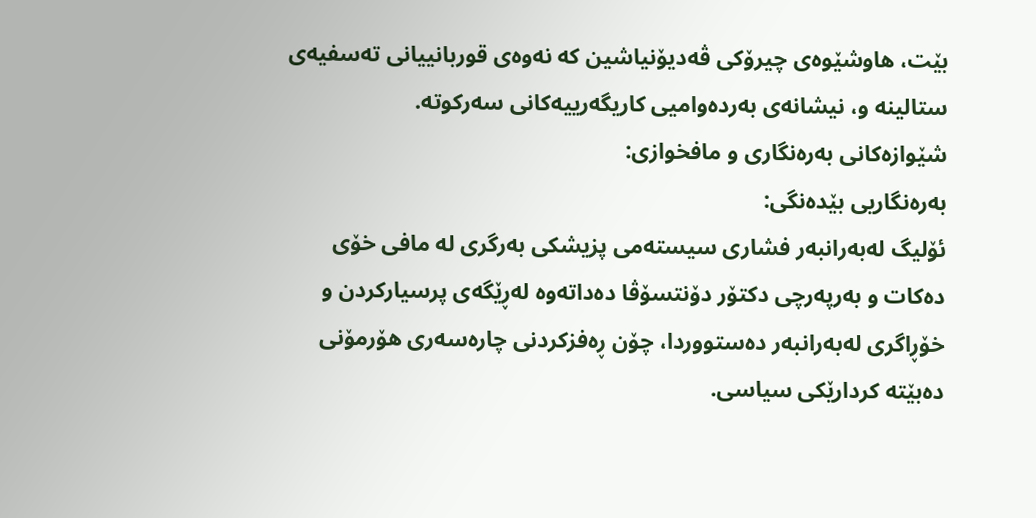بێت، هاوشێوەى چیرۆکی ڤەدیۆنیاشین کە نەوەی قوربانییانی تەسفیەی ستالینە و، نیشانەی بەردەوامیی کاریگەرییەکانی سەرکوتە.
شێوازەکانی بەرەنگاری و مافخوازی:
بەرەنگاریی بێدەنگى:
ئۆلیگ لەبەرانبەر فشاری سیستەمی پزیشکی بەرگری لە مافی خۆی دەکات و بەرپەرچى دکتۆر دۆنتسۆڤا دەداتەوە لەڕێگەى پرسیارکردن و خۆڕاگری لەبەرانبەر دەستووردا، چۆن ڕەفزکردنی چارەسەری هۆرمۆنی دەبێتە کردارێکی سیاسی.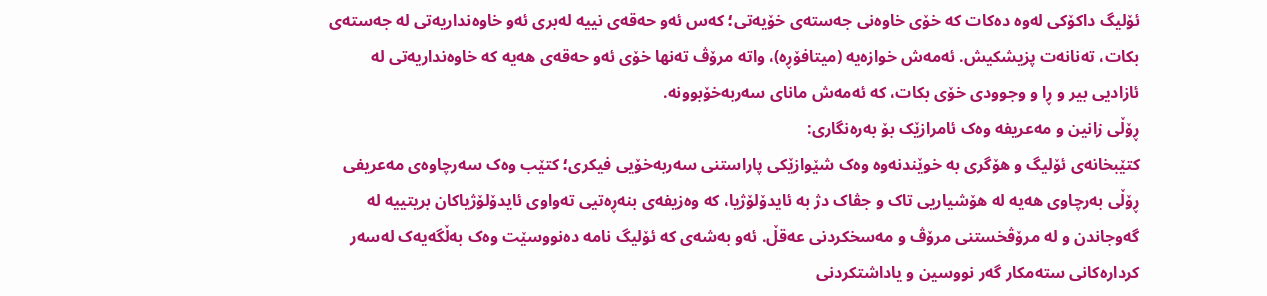ئۆلیگ داکۆکى لەوە دەکات کە خۆى خاوەنى جەستەى خۆیەتى؛ کەس ئەو حەقەى نییە لەبرى ئەو خاوەنداریەتى لە جەستەى بکات، تەنانەت پزیشکیش. ئەمەش خوازەیە (میتافۆڕە)، واتە مرۆڤ تەنها خۆى ئەو حەقەى هەیە کە خاوەنداریەتى لە ئازادیى بیر و ڕا و وجوودى خۆى بکات، کە ئەمەش ماناى سەربەخۆبوونە.
ڕۆڵی زانین و مەعریفە وەک ئامرازێک بۆ بەرەنگاری:
کتێبخانەی ئۆلیگ و هۆگری بە خوێندنەوە وەک شێوازێکی پاراستنی سەربەخۆیی فیکری؛ کتێب وەک سەرچاوەى مەعریفى ڕۆڵى بەرچاوى هەیە لە هۆشیاریى تاک و جڤاک دژ بە ئایدۆلۆژیا، کە وەزیفەى بنەڕەتیى تەواوى ئایدۆلۆژیاکان بریتییە لە گەوجاندن و لە مرۆڤخستنى مرۆڤ و مەسخکردنى عەقڵ. ئەو بەشەی کە ئۆلیگ نامە دەنووسێت وەک بەڵگەیەک لەسەر کردارەکانی ستەمکار گەر نووسین و یاداشتکردنى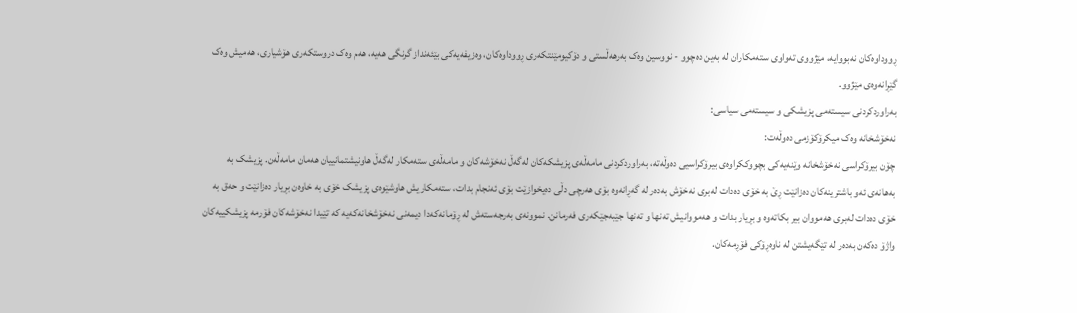ڕووداوەکان نەبووایە، مێژووى تەواوى ستەمکاران لە بەین دەچوو - نووسین وەک بەرهەڵستی و دۆکیومێنتکەرى ڕووداوەکان، وەزیفەیەکى بێئەنداز گرنگى هەیە، هەم وەک دروستکەرى هۆشیارى، هەمیش وەک گێڕانەوەى مێژوو.
بەراوردکردنی سیستەمی پزیشکی و سیستەمی سیاسی:
نەخۆشخانە وەک میکرۆکۆزمی دەوڵەت:
چۆن بیرۆکراسی نەخۆشخانە وێنەیەکی بچووککراوەی بیرۆکراسیی دەوڵەتە، بەراوردکردنی مامەڵەی پزیشکەکان لەگەڵ نەخۆشەکان و مامەڵەی ستەمکار لەگەڵ هاونیشتمانییان هەمان مامەڵەن. پزیشک بە بەهانەى ئەو باشترینەکان دەزانێت ڕێ بە خۆى دەدات لەبرى نەخۆش بەدەر لە گەڕانەوە بۆى هەرچى دڵى دەیخوازێت بۆى ئەنجام بدات، ستەمکاریش هاوشێوەى پزیشک خۆى بە خاوەن بڕیار دەزانێت و حەق بە خۆى دەدات لەبرى هەمووان بیر بکاتەوە و بڕیار بدات و هەمووانیش تەنها و تەنها جێبەجێکەرى فەرمانن. نموونەى بەرجەستەش لە ڕۆمانەکەدا دیمەنی نەخۆشخانەکەیە کە تێیدا نەخۆشەکان فۆرمە پزیشکییەکان واژۆ دەکەن بەدەر لە تێگەیشتن لە ناوەڕۆکى فۆڕمەکان.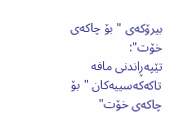بیرۆکەی "بۆ چاکەی خۆت":
تێپەڕاندنی مافە تاکەکەسییەکان "بۆ چاکەی خۆت"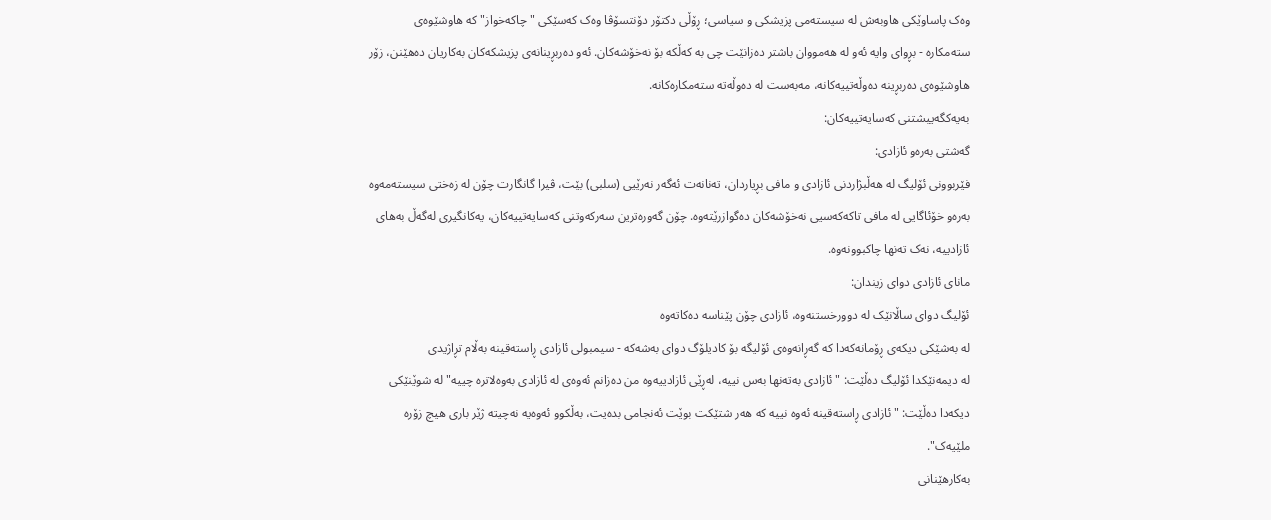وەک پاساوێکی هاوبەش لە سیستەمی پزیشکی و سیاسی؛ ڕۆڵی دکتۆر دۆنتسۆڤا وەک کەسێکی "چاکەخواز" کە هاوشێوەی ستەمکارە - بڕوای وایە ئەو لە هەمووان باشتر دەزانێت چى بە کەڵکە بۆ نەخۆشەکان. ئەو دەربڕینانەی پزیشکەکان بەکاریان دەهێنن، زۆر هاوشێوەی دەربڕینە دەوڵەتییەکانە، مەبەست لە دەوڵەتە ستەمکارەکانە.
بەیەکگەییشتنی کەسایەتییەکان:
گەشتی بەرەو ئازادی:
فێربوونی ئۆلیگ لە هەڵبژاردنی ئازادی و مافی بڕیاردان، تەنانەت ئەگەر نەرێیی (سلبی) بێت، ڤیرا گانگارت چۆن لە زەختی سیستەمەوە بەرەو خۆئاگایی لە مافی تاکەکەسیی نەخۆشەکان دەگوازرێتەوە. چۆن گەورەترین سەرکەوتنی کەسایەتییەکان، یەکانگیری لەگەڵ بەهای ئازادییە، نەک تەنها چاکبوونەوە.
مانای ئازادی دوای زیندان:
ئۆلیگ دوای ساڵانێک لە دوورخستنەوە، ئازادی چۆن پێناسە دەکاتەوە
لە بەشێکى دیکەی ڕۆمانەکەدا کە گەڕانەوەی ئۆلیگە بۆ کادیلۆگ دوای بەشەکە - سیمبولی ئازادی ڕاستەقینە بەڵام تڕاژیدی
لە دیمەنێکدا ئۆلیگ دەڵێت: "ئازادی بەتەنها بەس نییە، لەڕێی ئازادییەوە من دەزانم ئەوەی لە ئازادی بەوەلاترە چییە" لە شوێنێکى دیکەدا دەڵێت: "ئازادى ڕاستەقینە ئەوە نییە کە هەر شتێکت بوێت ئەنجامى بدەیت، بەڵکوو ئەوەیە نەچیتە ژێر بارى هیچ زۆرە ملێیەک".
بەکارهێنانی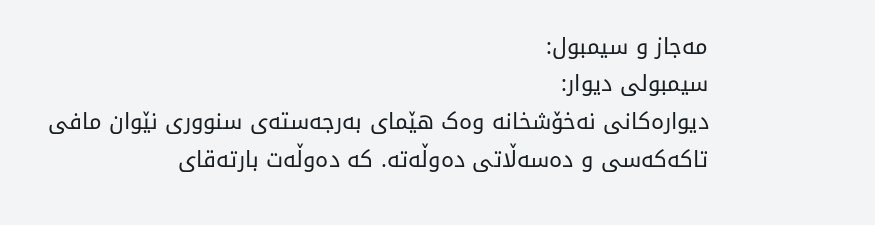مەجاز و سیمبول:
سیمبولی دیوار:
دیوارەکانی نەخۆشخانە وەک هێمای بەرجەستەی سنووری نێوان مافی تاکەکەسی و دەسەڵاتی دەوڵەتە. کە دەوڵەت بارتەقاى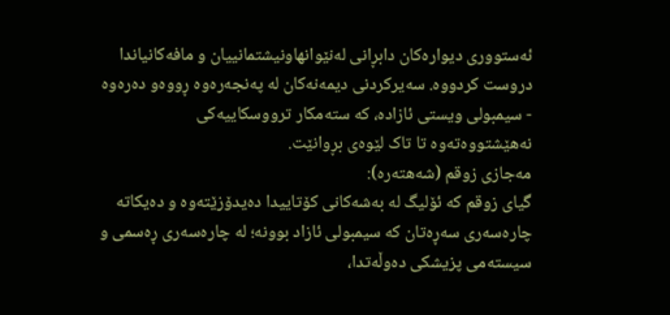ئەستوورى دیوارەکان دابڕانى لەنێوانهاونیشتمانییان و مافەکانیاندا دروست کردووە. سەیرکردنی دیمەنەکان لە پەنجەرەوە ڕووەو دەرەوە - سیمبولی ویستی ئازادە، کە ستەمکار ترووسکاییەکى نەهێشتووەتەوە تا تاک لێوەى بڕوانێت.
مەجازی زوقم (شەهتەرە):
گیای زوقم کە ئۆلیگ لە بەشەکانی کۆتاییدا دەیدۆزێتەوە و دەیکاتە چارەسەری سەڕەتان کە سیمبولى ئازاد بوونە؛ لە چارەسەری ڕەسمی و سیستەمی پزیشکی دەوڵەتدا،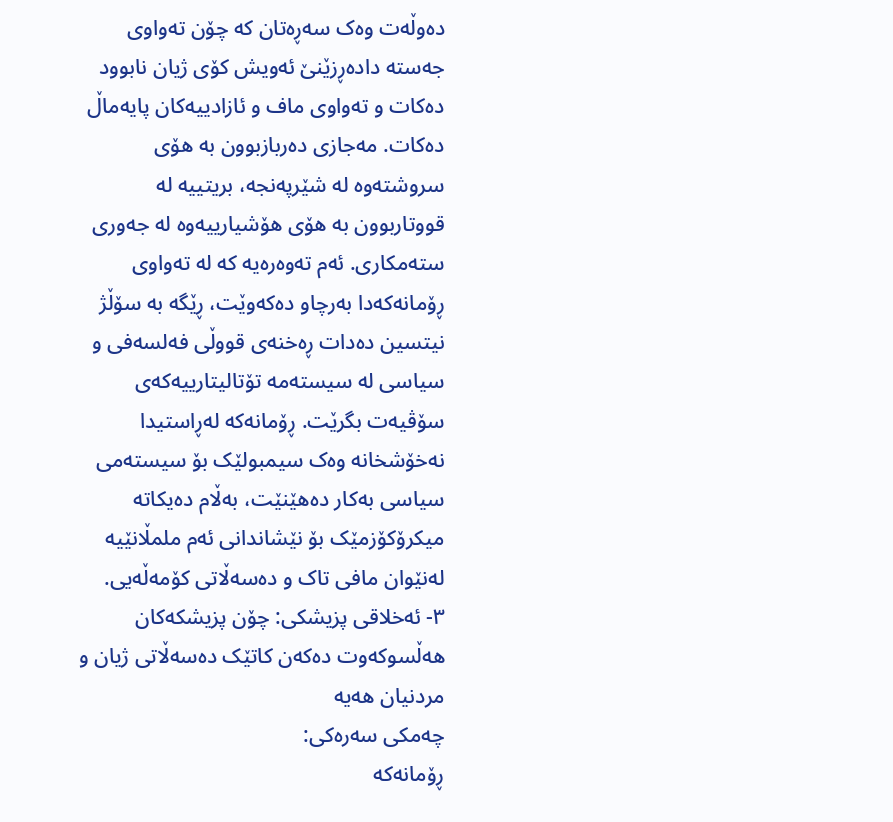دەوڵەت وەک سەڕەتان کە چۆن تەواوى جەستە دادەڕزێنێ ئەویش کۆى ژیان نابوود دەکات و تەواوى ماف و ئازادییەکان پایەماڵ دەکات. مەجازی دەربازبوون بە هۆی سروشتەوە لە شێرپەنجە، بریتییە لە قووتاربوون بە هۆى هۆشیارییەوە لە جەورى ستەمکارى. ئەم تەوەرەیە کە لە تەواوى ڕۆمانەکەدا بەرچاو دەکەوێت، ڕێگە بە سۆڵژ نیتسین دەدات ڕەخنەی قووڵی فەلسەفی و سیاسی لە سیستەمە تۆتالیتارییەکەى سۆڤیەت بگرێت. ڕۆمانەکە لەڕاستیدا نەخۆشخانە وەک سیمبولێک بۆ سیستەمی سیاسی بەکار دەهێنێت، بەڵام دەیکاتە میکرۆکۆزمێک بۆ نێشاندانی ئەم ملمڵانێیە لەنێوان مافی تاک و دەسەڵاتی کۆمەڵەیی.
٣- ئەخلاقى پزیشکی: چۆن پزیشکەکان هەڵسوکەوت دەکەن کاتێک دەسەڵاتی ژیان و مردنیان هەیە
چەمکی سەرەکی:
ڕۆمانەکە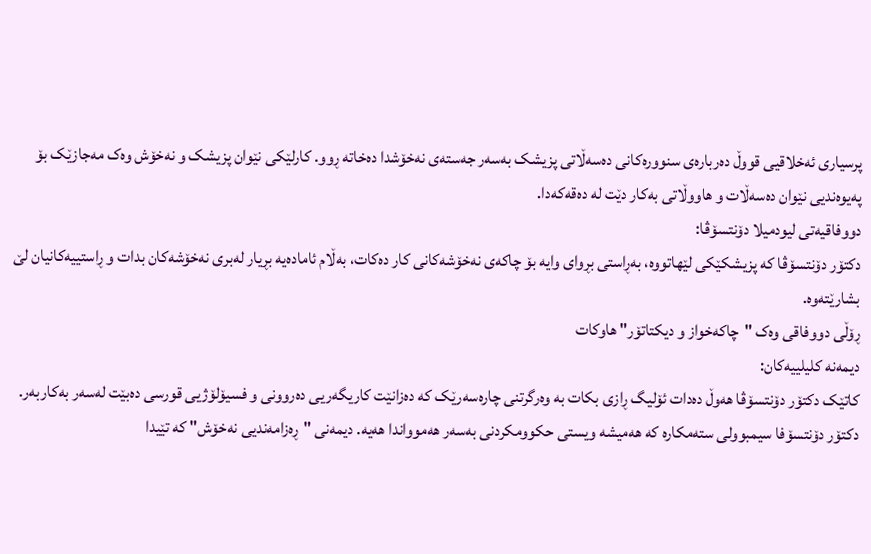پرسیاری ئەخلاقیی قووڵ دەربارەی سنوورەکانی دەسەڵاتی پزیشک بەسەر جەستەی نەخۆشدا دەخاتە ڕوو. کارلێکی نێوان پزیشک و نەخۆش وەک مەجازێک بۆ پەیوەندیی نێوان دەسەڵات و هاووڵاتى بەکار دێت لە دەقەکەدا.
دووفاقیەتی لیودمیلا دۆنتسۆڤا:
دکتۆر دۆنتسۆڤا کە پزیشکێکی لێهاتووە، بەڕاستی بڕوای وایە بۆ چاکەی نەخۆشەکانی کار دەکات، بەڵام ئامادەیە بڕیار لەبری نەخۆشەکان بدات و ڕاستییەکانیان لێ بشارێتەوە.
ڕۆڵی دووفاقی وەک "چاکەخواز و دیکتاتۆر" هاوکات
دیمەنە کلیلییەکان:
کاتێک دکتۆر دۆنتسۆڤا هەوڵ دەدات ئۆلیگ ڕازی بکات بە وەرگرتنی چارەسەرێک کە دەزانێت کاریگەریی دەروونی و فسیۆلۆژیی قورسی دەبێت لەسەر بەکاربەر. دکتۆر دۆنتسۆفا سیمبوولى ستەمکارە کە هەمیشە ویستى حکوومکردنى بەسەر هەموواندا هەیە. دیمەنی "ڕەزامەندیی نەخۆش" کە تێیدا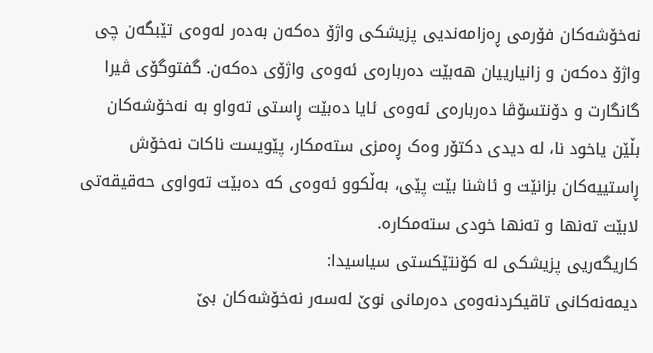نەخۆشەکان فۆرمی ڕەزامەندیی پزیشکی واژۆ دەکەن بەدەر لەوەی تێبگەن چی واژۆ دەکەن و زانیارییان هەبێت دەربارەى ئەوەى واژۆى دەکەن. گفتوگۆی ڤیرا گانگارت و دۆنتسۆڤا دەربارەی ئەوەی ئایا دەبێت ڕاستی تەواو بە نەخۆشەکان بڵێن یاخود نا، لە دیدى دکتۆر وەک ڕەمزى ستەمکار، پێویست ناکات نەخۆش ڕاستییەکان بزانێت و ئاشنا بێت پێى، بەڵکوو ئەوەى کە دەبێت تەواوى حەقیقەتى لابێت تەنها و تەنها خودى ستەمکارە.
کاریگەریی پزیشکی لە کۆنتێکستی سیاسیدا:
دیمەنەکانی تاقیکردنەوەی دەرمانی نوێ لەسەر نەخۆشەکان بێ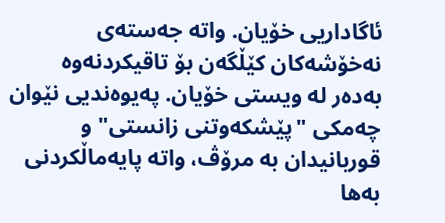ئاگاداریی خۆیان. واتە جەستەى نەخۆشەکان کێڵگەن بۆ تاقیکردنەوە بەدەر لە ویستى خۆیان. پەیوەندیی نێوان چەمکی "پێشکەوتنی زانستی" و قوربانیدان بە مرۆڤ، واتە پایەماڵکردنى بەها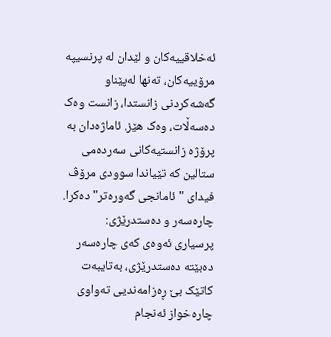ئەخلاقییەکان و لێدان لە پرنسیپە مرۆییەکان، تەنها لەپێناو گەشەکردنى زانستدا، زانست وەک دەسەڵات، وەک هێز. ئاماژەدان بە پرۆژە زانستیەکانی سەردەمی ستالین کە تێیاندا سوودی مرۆڤ فیدای "ئامانجی گەورەتر" دەکرا.
چارەسەر و دەستدرێژی:
پرسیاری ئەوەی کەی چارەسەر دەبێتە دەستدرێژی، بەتایبەت کاتێک بێ ڕەزامەندیی تەواوى چارەخواز ئەنجام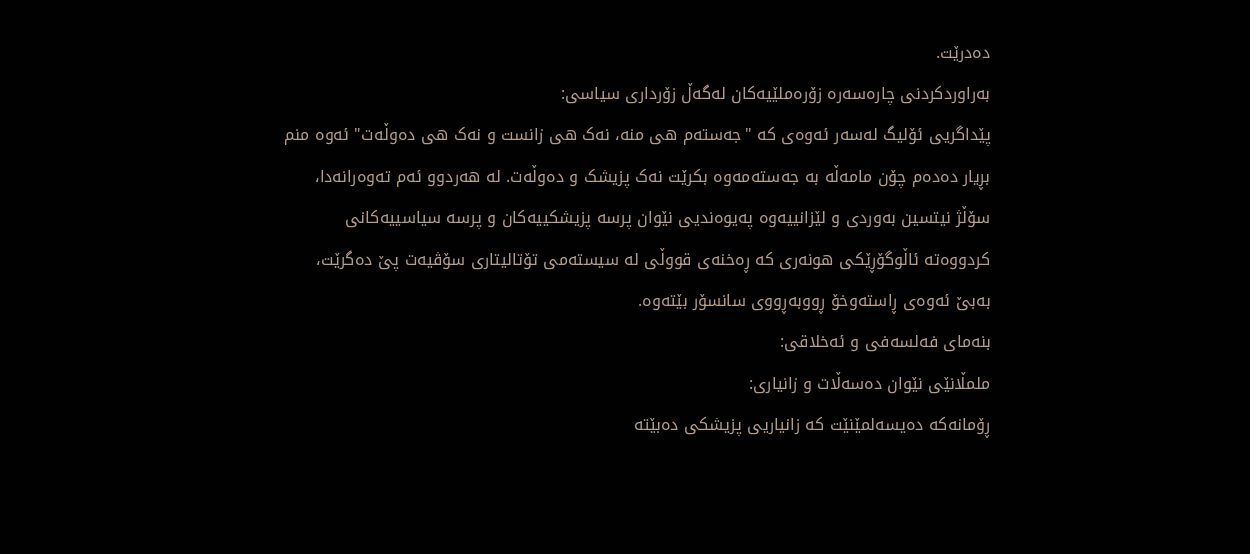دەدرێت.
بەراوردکردنی چارەسەرە زۆرەملێیەکان لەگەڵ زۆرداری سیاسی:
پێداگریی ئۆلیگ لەسەر ئەوەی کە "جەستەم هی منە، نەک هی زانست و نەک هی دەوڵەت" ئەوە منم بڕیار دەدەم چۆن مامەڵە بە جەستەمەوە بکرێت نەک پزیشک و دەوڵەت. لە هەردوو ئەم تەوەرانەدا، سۆڵژ نیتسین بەوردی و لێزانییەوە پەیوەندیی نێوان پرسە پزیشکییەکان و پرسە سیاسییەکانی کردووەتە ئاڵوگۆڕێکی هونەری کە ڕەخنەی قووڵى لە سیستەمی تۆتالیتاری سۆڤیەت پێ دەگرێت، بەبێ ئەوەی ڕاستەوخۆ ڕووبەڕووی سانسۆر بێتەوە.
بنەمای فەلسەفی و ئەخلاقی:
ملمڵانێی نێوان دەسەڵات و زانیاری:
ڕۆمانەکە دەیسەلمێنێت کە زانیاریی پزیشکی دەبێتە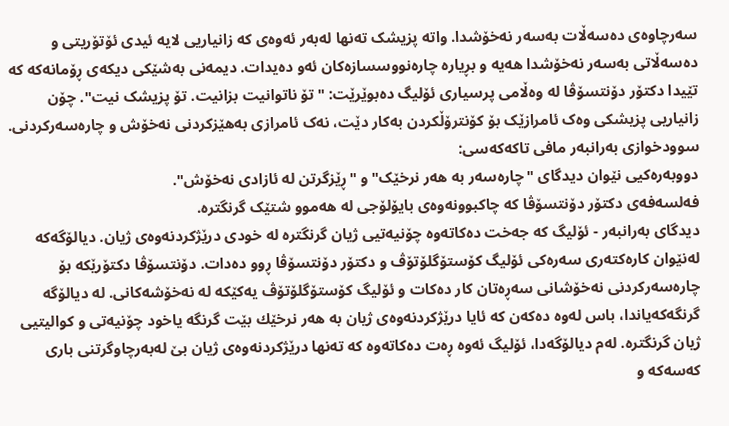سەرچاوەی دەسەڵات بەسەر نەخۆشدا. واتە پزیشک تەنها لەبەر ئەوەى کە زانیاریى لایە ئیدى ئۆتۆریتى و دەسەڵاتی بەسەر نەخۆشدا هەیە و بڕیارە چارەنووسسازەکان ئەو دەیدات. دیمەنی بەشێکى دیکەى ڕۆمانەکە کە تێیدا دکتۆر دۆنتسۆڤا لە وەڵامی پرسیاری ئۆلیگ دەبوێرێت: "تۆ ناتوانیت بزانیت. تۆ پزیشک نیت". چۆن زانیاریی پزیشکی وەک ئامرازێک بۆ کۆنترۆڵکردن بەکار دێت، نەک ئامرازی بەهێزکردنی نەخۆش و چارەسەرکردنى.
سوودخوازی بەرانبەر مافی تاکەکەسی:
دووبەرەکیی نێوان دیدگای "چارەسەر بە هەر نرخێک" و "ڕێزگرتن لە ئازادی نەخۆش".
فەلسەفەی دکتۆر دۆنتسۆڤا کە چاکبوونەوەی بایۆلۆجی لە هەموو شتێک گرنگترە.
دیدگای بەرانبەر - ئۆلیگ کە جەخت دەکاتەوە چۆنیەتیی ژیان گرنگترە لە خودی درێژکردنەوەی ژیان. دیالۆگەكە لەنێوان كارەكتەری سەرەكی ئۆلیگ كۆستۆگلۆتۆڤ و دكتۆر دۆنتسۆڤا ڕوو دەدات. دۆنتسۆڤا دكتۆرێكە بۆ چارەسەركردنی نەخۆشانی سەڕەتان كار دەكات و ئۆلیگ كۆستۆگلۆتۆڤ یەكێكە لە نەخۆشەكانی. لە دیالۆگە گرنگەكەیاندا، باس لەوە دەكەن كە ئایا درێژكردنەوەی ژیان بە هەر نرخێك بێت گرنگە یاخود چۆنیەتی و كوالیتیی ژیان گرنگترە. لەم دیالۆگەدا، ئۆلیگ ئەوە ڕەت دەكاتەوە كە تەنها درێژكردنەوەی ژیان بێ لەبەرچاوگرتنی باری كەسەكە و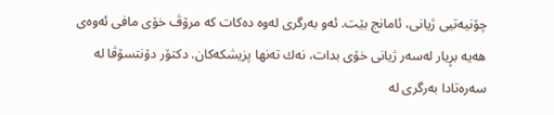چۆنیەتیی ژیانی، ئامانج بێت. ئەو بەرگری لەوە دەكات كە مرۆڤ خۆی مافی ئەوەی هەیە بڕیار لەسەر ژیانی خۆی بدات، نەك تەنها پزیشكەكان. دكتۆر دۆنتسۆڤا لە سەرەتادا بەرگری لە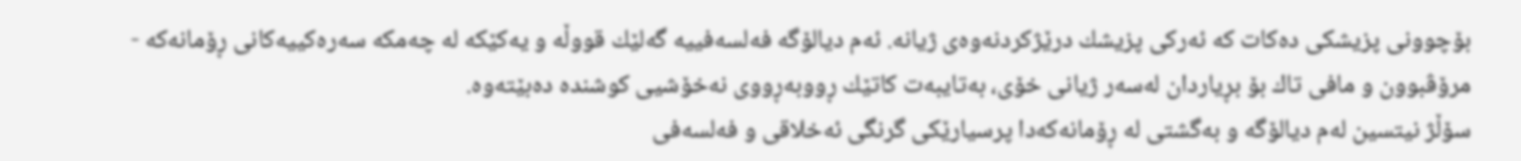بۆچوونی پزیشكی دەكات كە ئەركی پزیشك درێژكردنەوەی ژیانە. ئەم دیالۆگە فەلسەفییە گەلێك قووڵە و یەكێكە لە چەمكە سەرەكییەكانی ڕۆمانەكە - مرۆڤبوون و مافی تاك بۆ بڕیاردان لەسەر ژیانی خۆی، بەتایبەت كاتێك ڕووبەڕووی نەخۆشیی كوشندە دەبێتەوە.
سۆڵژ نیتسین لەم دیالۆگە و بەگشتی لە ڕۆمانەكەدا پرسیارێكی گرنگی ئەخلاقی و فەلسەفی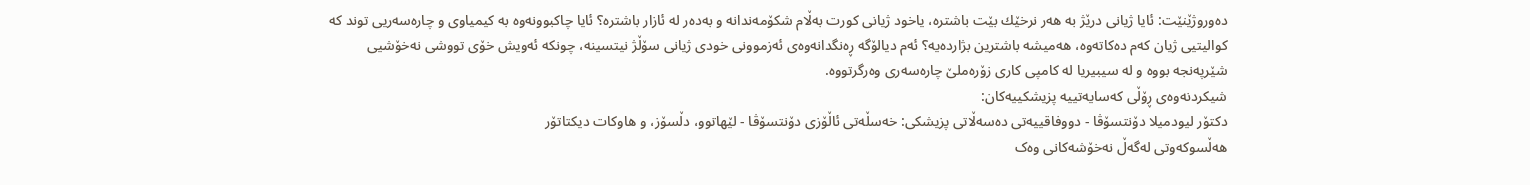دەوروژێنێت: ئایا ژیانی درێژ بە هەر نرخێك بێت باشترە، یاخود ژیانی كورت بەڵام شكۆمەندانە و بەدەر لە ئازار باشترە؟ ئایا چاكبوونەوە بە كیمیاوی و چارەسەریی توند كە كوالیتیی ژیان كەم دەكاتەوە، هەمیشە باشترین بژاردەیە؟ ئەم دیالۆگە ڕەنگدانەوەی ئەزموونی خودی ژیانى سۆڵژ نیتسینە، چونكە ئەویش خۆی تووشی نەخۆشیی شێرپەنجە بووە و لە سیبیریا لە كامپی كاری زۆرەملێ چارەسەری وەرگرتووە.
شیکردنەوەی ڕۆڵی کەسایەتییە پزیشکییەکان:
دکتۆر لیودمیلا دۆنتسۆڤا - دووفاقییەتی دەسەڵاتی پزیشکی: خەسڵەتی ئاڵۆزی دۆنتسۆڤا - لێهاتوو، دڵسۆز، و هاوکات دیکتاتۆر
هەڵسوکەوتی لەگەڵ نەخۆشەکانی وەک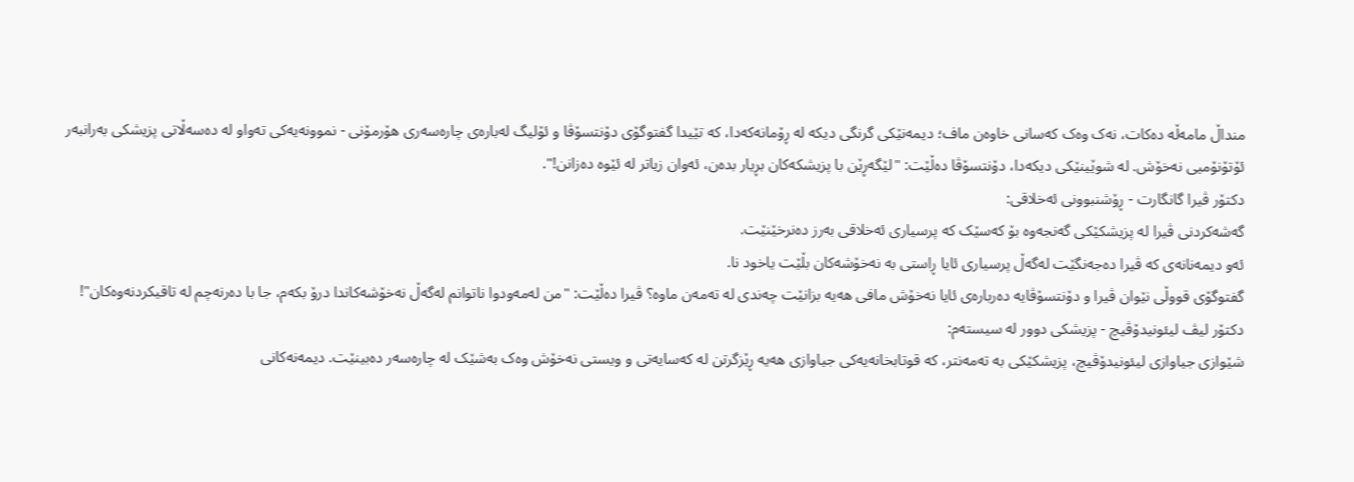منداڵ مامەڵە دەکات، نەک وەک کەسانی خاوەن ماف؛ دیمەنێکى گرنگی دیکە لە ڕۆمانەکەدا، کە تێیدا گفتوگۆی دۆنتسۆڤا و ئۆلیگ لەبارەی چارەسەری هۆرمۆنی - نموونەیەکی تەواو لە دەسەڵاتی پزیشکی بەرانبەر ئۆتۆنۆمیی نەخۆش. لە شوێینێکى دیکەدا، دۆنتسۆڤا دەڵێت: "لێگەڕێن با پزیشکەکان بڕیار بدەن، ئەوان زیاتر لە ئێوە دەزانن!".
دکتۆر ڤیرا گانگارت - ڕۆشنبوونی ئەخلاقی:
گەشەکردنی ڤیرا لە پزیشکێکی گەنجەوە بۆ کەسێک کە پرسیاری ئەخلاقی بەرز دەنرخێنێت.
ئەو دیمەنانەی کە ڤیرا دەجەنگێت لەگەڵ پرسیاری ئایا ڕاستی بە نەخۆشەکان بڵێت یاخود نا.
گفتوگۆی قووڵی نێوان ڤیرا و دۆنتسۆڤایە دەربارەی ئایا نەخۆش مافی هەیە بزانێت چەندی لە تەمەن ماوە؟ ڤیرا دەڵێت: "من لەمەودوا ناتوانم لەگەڵ نەخۆشەکاندا درۆ بکەم، جا با دەرنەچم لە تاقیکردنەوەکان"!
دکتۆر لیڤ لیئونیدۆڤیچ - پزیشکی دوور لە سیستەم:
شێوازی جیاوازی لیئونیدۆڤیچ، پزیشکێکى بە تەمەنتر، کە قوتابخانەیەکی جیاوازی هەیە ڕێزگرتن لە کەسایەتی و ویستی نەخۆش وەک بەشێک لە چارەسەر دەبینێت. دیمەنەکانی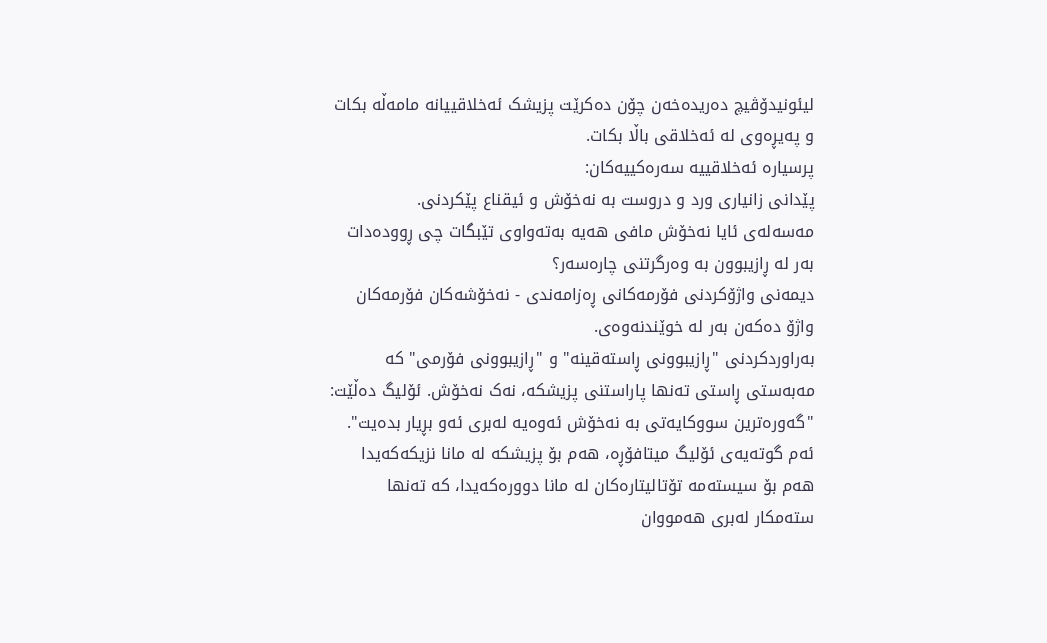لیئونیدۆڤیچ دەریدەخەن چۆن دەکرێت پزیشک ئەخلاقییانە مامەڵە بکات و پەیڕەوى لە ئەخلاقى باڵا بکات.
پرسیارە ئەخلاقییە سەرەکییەکان:
پێدانى زانیارى ورد و دروست بە نەخۆش و ئیقناع پێکردنى.
مەسەلەی ئایا نەخۆش مافی هەیە بەتەواوی تێبگات چی ڕوودەدات بەر لە ڕازیبوون بە وەرگرتنى چارەسەر؟
دیمەنی واژۆکردنی فۆرمەکانی ڕەزامەندی - نەخۆشەکان فۆرمەکان واژۆ دەکەن بەر لە خوێندنەوەى.
بەراوردکردنی "ڕازیبوونی ڕاستەقینە" و "ڕازیبوونی فۆرمی" کە مەبەستی ڕاستی تەنها پاراستنی پزیشکە، نەک نەخۆش. ئۆلیگ دەڵێت: "گەورەترین سووکایەتی بە نەخۆش ئەوەیە لەبری ئەو بڕیار بدەیت". ئەم گوتەیەى ئۆلیگ میتافۆڕە، هەم بۆ پزیشکە لە مانا نزیکەکەیدا هەم بۆ سیستەمە تۆتالیتارەکان لە مانا دوورەکەیدا، کە تەنها ستەمکار لەبرى هەمووان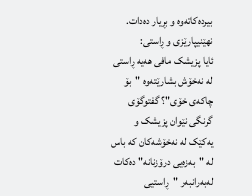بیردەکاتەوە و بڕیار دەدات.
نهێنیپارێزی و ڕاستی:
ئایا پزیشک مافی هەیە ڕاستی لە نەخۆش بشارێتەوە "بۆ چاکەی خۆی"؟ گفتوگۆی گرنگی نێوان پزیشک و یەکێک لە نەخۆشەکان کە باس لە "بەزەیی درۆزنانە" دەکات لەبەرانبەر "ڕاستیی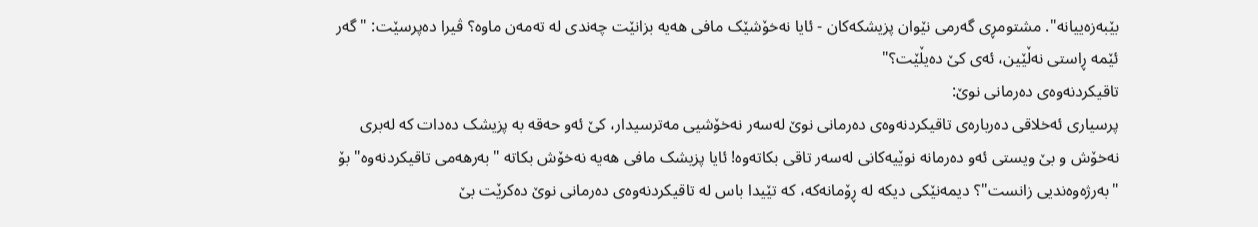بێبەزەییانە". مشتومڕی گەرمی نێوان پزیشکەکان - ئایا نەخۆشێک مافی هەیە بزانێت چەندی لە تەمەن ماوە؟ ڤیرا دەپرسێت: "گەر ئێمە ڕاستی نەڵێین، ئەی کێ دەیڵێت؟"
تاقیکردنەوەی دەرمانی نوێ:
پرسیاری ئەخلاقی دەربارەى تاقیکردنەوەی دەرمانی نوێ لەسەر نەخۆشیی مەترسیدار، کێ ئەو حەقە بە پزیشک دەدات کە لەبرى نەخۆش و بێ ویستى ئەو دەرمانە نوێیەکانى لەسەر تاقی بکاتەوە! ئایا پزیشک مافی هەیە نەخۆش بکاتە "بەرهەمی تاقیکردنەوە" بۆ "بەرژەوەندیی زانست"؟ دیمەنێکى دیکە لە ڕۆمانەکە، کە تێیدا باس لە تاقیکردنەوەی دەرمانی نوێ دەکرێت بێ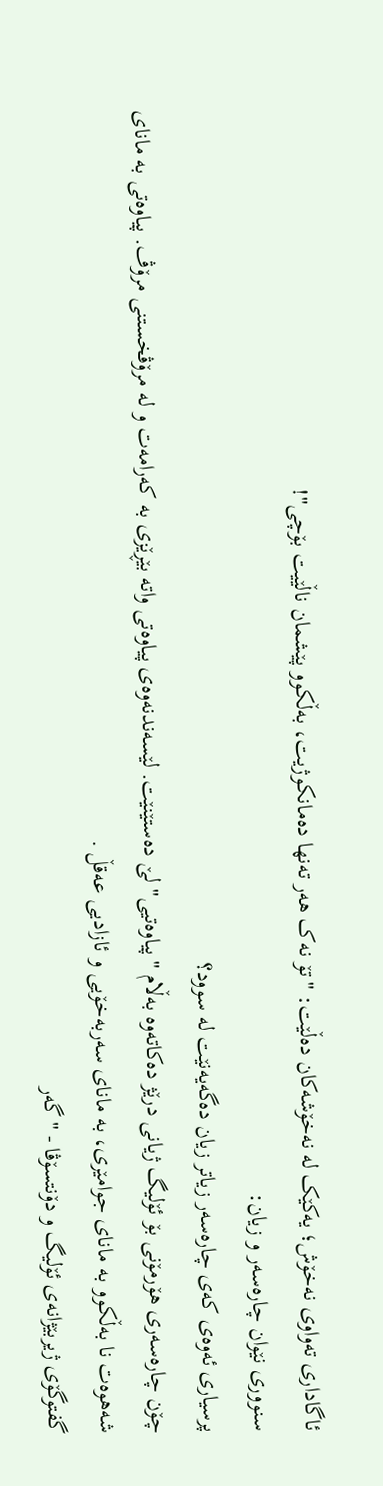ئاگاداری تەواوی نەخۆش؛ یەکێک لە نەخۆشەکان دەڵێت: "تۆ نەک هەر تەنها دەمانکوژیت، بەڵکوو پێشمان ناڵێیت بۆچی"!
سنووری نێوان چارەسەر و زیان:
پرسیاری ئەوەی کەی چارەسەر زیاتر زیان دەگەیەنێت لە سوود؟
چۆن چارەسەری هۆرمۆنی بۆ ئۆلیگ ژیانی درێژ دەکاتەوە بەڵام "پیاوەتیی" لێ دەستێنێت. لێسەندنەوەى پیاوەتى واتە بێڕێزى بە کەرامەت و لە مرۆڤخستنى مرۆڤ. پیاوەتى بە ماناى شەهوەت نا بەڵکوو بە ماناى جوامێرى، بە ماناى سەربەخۆیى و ئازادیى عەقڵ .
گفتوگۆی ژیربێژانەی ئۆلیگ و دۆنتسۆڤا - "گەر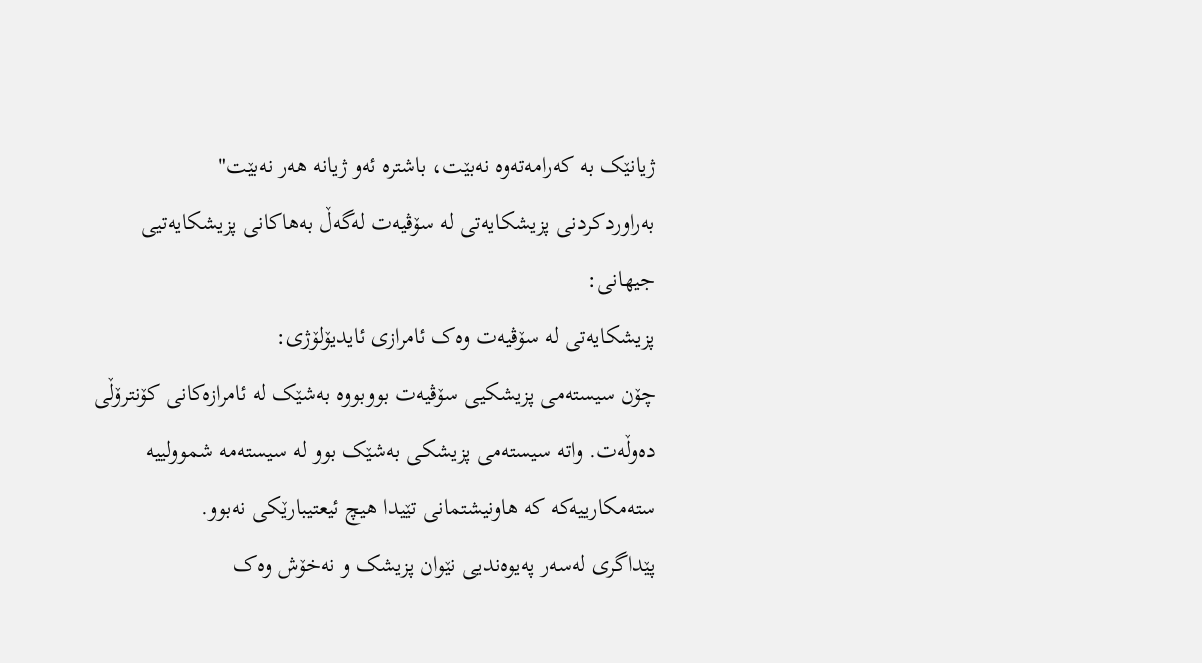ژیانێک بە کەرامەتەوە نەبێت، باشترە ئەو ژیانە هەر نەبێت"
بەراوردکردنی پزیشکایەتی لە سۆڤیەت لەگەڵ بەهاکانی پزیشکایەتیی جیهانی:
پزیشکایەتی لە سۆڤیەت وەک ئامرازی ئایدیۆلۆژی:
چۆن سیستەمی پزیشکیی سۆڤیەت بووبووە بەشێک لە ئامرازەکانی کۆنترۆڵی دەوڵەت. واتە سیستەمى پزیشکى بەشێک بوو لە سیستەمە شموولییە ستەمکارییەکە کە هاونیشتمانى تێیدا هیچ ئیعتیبارێکى نەبوو.
پێداگری لەسەر پەیوەندیی نێوان پزیشک و نەخۆش وەک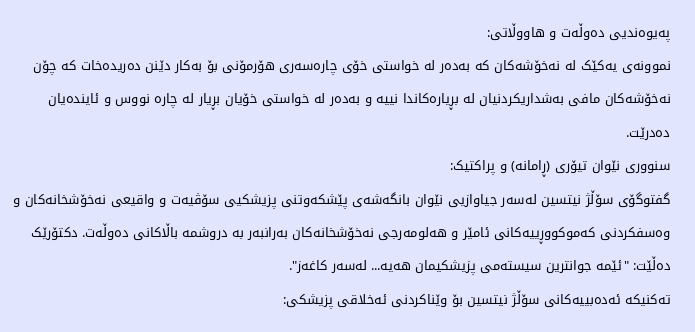پەیوەندیی دەوڵەت و هاووڵاتی:
نموونەی یەکێک لە نەخۆشەکان کە بەدەر لە خواستى خۆى چارەسەرى هۆرمۆنى بۆ بەکار دێنن دەریدەخات کە چۆن نەخۆشەکان مافی بەشداریکردنیان لە بڕیارەکاندا نییە و بەدەر لە خواستى خۆیان بڕیار لە چارە نووس و ئایندەیان دەدرێت.
سنووری نێوان تیۆری (ڕامانە) و پراکتیک:
گفتوگۆی سۆڵژ نیتسین لەسەر جیاوازیی نێوان بانگەشەی پێشکەوتنی پزیشکیی سۆڤیەت و واقیعی نەخۆشخانەکان و وەسفکردنى کەموکووڕییەکانی ئامێر و هەلومەرجی نەخۆشخانەکان بەرانبەر بە دروشمە باڵاکانی دەوڵەت. دکتۆرێک دەڵێت: "ئێمە جوانترین سیستەمی پزیشکیمان هەیە... لەسەر کاغەز".
تەکنیکە ئەدەبییەکانی سۆڵژ نیتسین بۆ وێناکردنی ئەخلاقی پزیشکی: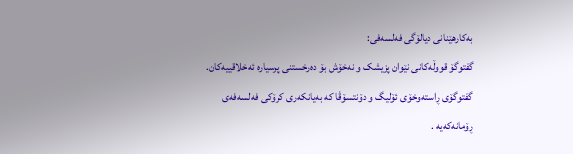بەکارهێنانی دیالۆگی فەلسەفی:
گفتوگۆ قووڵەکانی نێوان پزیشک و نەخۆش بۆ دەرخستنی پرسیارە ئەخلاقییەکان.
گفتوگۆی ڕاستەوخۆی ئۆلیگ و دۆنتسۆڤا کە بەیانکەرى کرۆکى فەلسەفەی ڕۆمانەکەیە .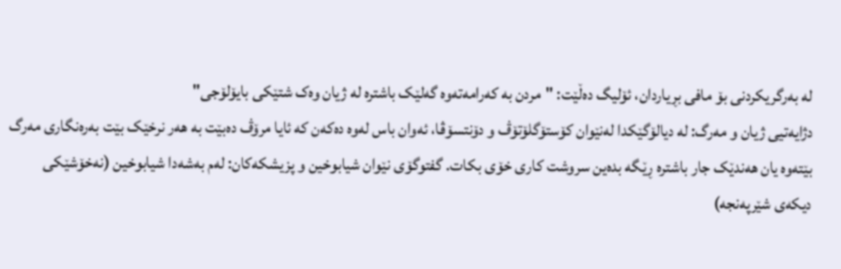لە بەرگریکردنی بۆ مافی بڕیاردان، ئۆلیگ دەڵێت: "مردن بە کەرامەتەوە گەلێک باشترە لە ژیان وەک شتێکی بایۆلۆجی"
دژایەتیی ژیان و مەرگ: لە دیالۆگێکدا لەنێوان کۆستۆگلۆتۆڤ و دۆنتسۆڤا، ئەوان باس لەوە دەکەن کە ئایا مرۆڤ دەبێت بە هەر نرخێک بێت بەرەنگاری مەرگ بێتەوە یان هەندێک جار باشترە ڕێگە بدەین سروشت کاری خۆی بکات. گفتوگۆی نێوان شیابوخین و پزیشکەکان: لەم بەشەدا شیابوخین (نەخۆشێکی دیکەی شێرپەنجە)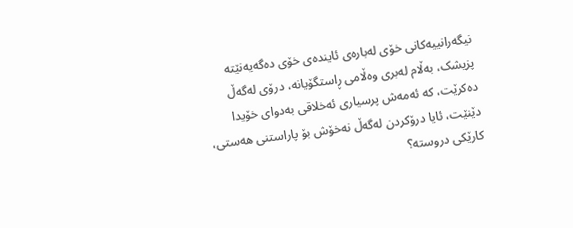نیگەرانییەکانی خۆی لەبارەی ئایندەی خۆی دەگەیەنێتە پزیشک، بەڵام لەبری وەڵامی ڕاستگۆیانە، درۆی لەگەڵ دەکرێت، کە ئەمەش پرسیاری ئەخلاقی بەدواى خۆیدا دێنێت، ئایا درۆکردن لەگەڵ نەخۆش بۆ پاراستنی هەستی، کارێکی دروستە؟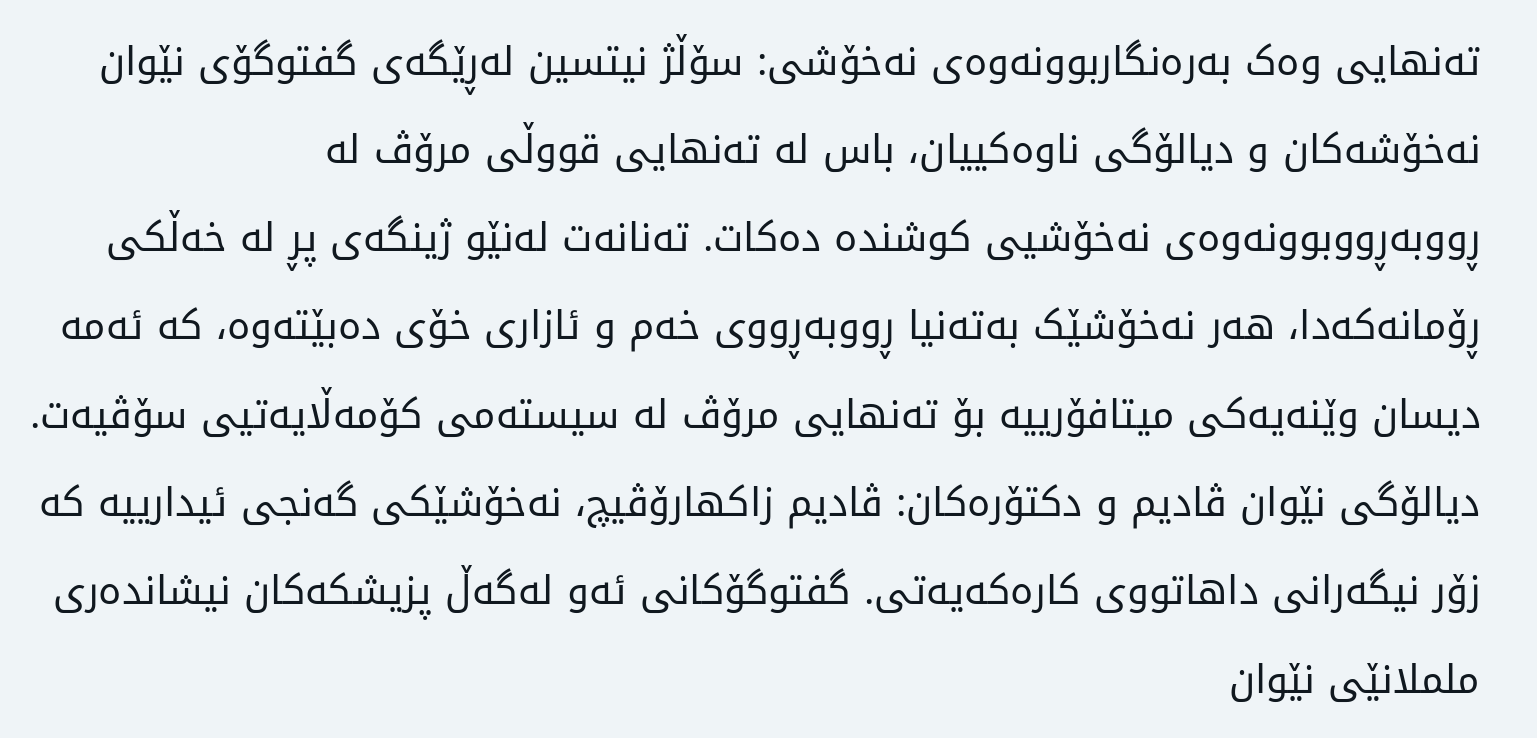تەنهایی وەک بەرەنگاربوونەوەی نەخۆشی: سۆڵژ نیتسین لەڕێگەی گفتوگۆی نێوان نەخۆشەکان و دیالۆگی ناوەکییان، باس لە تەنهایی قووڵی مرۆڤ لە ڕووبەڕووبوونەوەی نەخۆشیی کوشندە دەکات. تەنانەت لەنێو ژینگەی پڕ لە خەڵکى ڕۆمانەکەدا، هەر نەخۆشێک بەتەنیا ڕووبەڕووی خەم و ئازاری خۆی دەبێتەوە، کە ئەمە دیسان وێنەیەکی میتافۆرییە بۆ تەنهایی مرۆڤ لە سیستەمی کۆمەڵایەتیی سۆڤیەت.
دیالۆگی نێوان ڤادیم و دکتۆرەکان: ڤادیم زاکهارۆڤیچ، نەخۆشێکی گەنجی ئیدارییە کە زۆر نیگەرانی داهاتووی کارەکەیەتی. گفتوگۆکانی ئەو لەگەڵ پزیشکەکان نیشاندەری ململانێی نێوان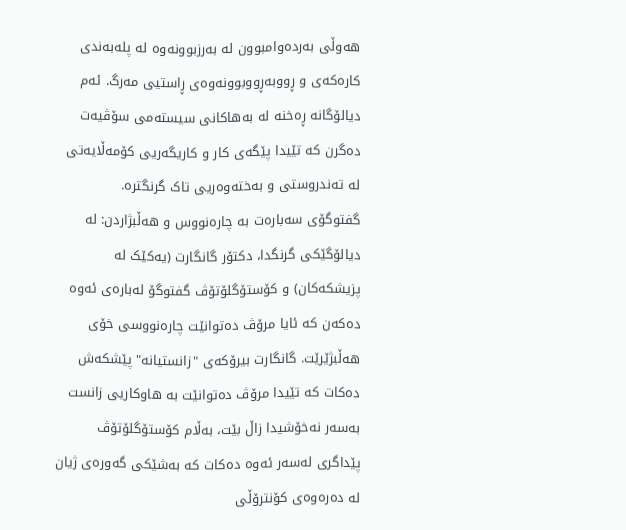هەوڵی بەردەوامبوون لە بەرزبوونەوە لە پلەبەندی کارەکەی و ڕووبەڕووبوونەوەی ڕاستیی مەرگ. ئەم دیالۆگانە ڕەخنە لە بەهاکانی سیستەمی سۆڤیەت دەگرن کە تێیدا پێگەی کار و کاریگەریی کۆمەڵایەتی لە تەندروستی و بەختەوەریی تاک گرنگترە.
گفتوگۆی سەبارەت بە چارەنووس و هەڵبژاردن: لە دیالۆگێکی گرنگدا، دکتۆر گانگارت (یەکێک لە پزیشکەکان) و کۆستۆگلۆتۆڤ گفتوگۆ لەبارەی ئەوە دەکەن کە ئایا مرۆڤ دەتوانێت چارەنووسی خۆی هەڵبژێرێت. گانگارت بیرۆکەی "زانستیانە" پێشکەش دەکات کە تێیدا مرۆڤ دەتوانێت بە هاوکاریی زانست بەسەر نەخۆشیدا زاڵ بێت، بەڵام کۆستۆگلۆتۆڤ پێداگری لەسەر ئەوە دەکات کە بەشێکی گەورەی ژیان لە دەرەوەی کۆنترۆڵی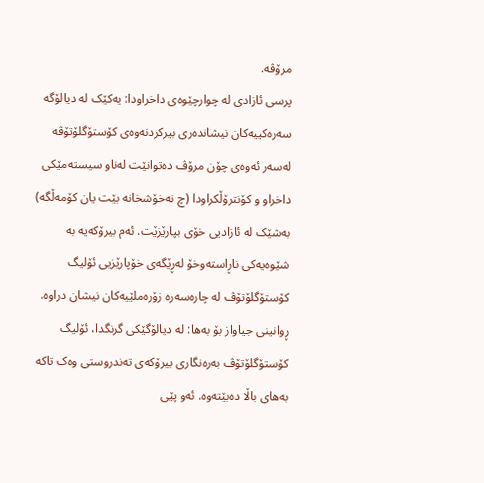مرۆڤە.
پرسی ئازادی لە چوارچێوەی داخراودا: یەکێک لە دیالۆگە سەرەکییەکان نیشاندەری بیرکردنەوەی کۆستۆگلۆتۆڤە لەسەر ئەوەی چۆن مرۆڤ دەتوانێت لەناو سیستەمێکی داخراو و کۆنترۆڵکراودا (چ نەخۆشخانە بێت یان کۆمەڵگە) بەشێک لە ئازادیی خۆی بپارێزێت. ئەم بیرۆکەیە بە شێوەیەکی ناڕاستەوخۆ لەڕێگەی خۆپارێزیی ئۆلیگ کۆستۆگلۆتۆڤ لە چارەسەرە زۆرەملێیەکان نیشان دراوە.
ڕوانینی جیاواز بۆ بەها: لە دیالۆگێکی گرنگدا، ئۆلیگ کۆستۆگلۆتۆڤ بەرەنگاری بیرۆکەی تەندروستی وەک تاکە بەهای باڵا دەبێتەوە. ئەو پێی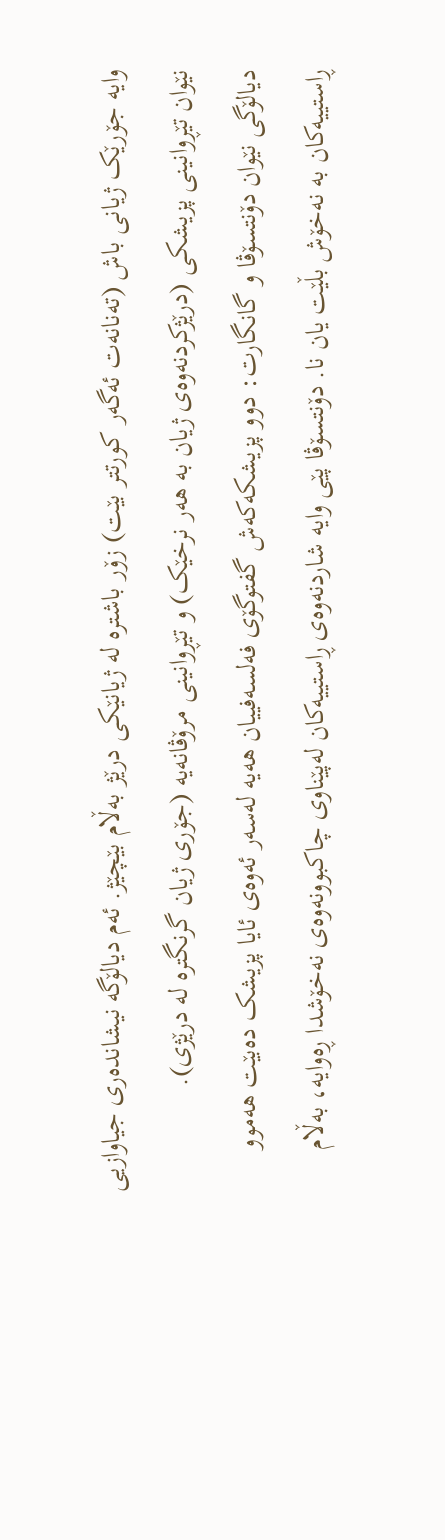وایە جۆرێک ژیانی باش (تەنانەت ئەگەر کورتتر بێت) زۆر باشترە لە ژیانێکی درێژ بەڵام بێچێژ. ئەم دیالۆگە نیشاندەری جیاوازیی نێوان تێڕوانینی پزیشکی (درێژکردنەوەی ژیان بە هەر نرخێک) و تێڕوانینی مرۆڤانەیە (جۆری ژیان گرنگترە لە درێژی).
دیالۆگی نێوان دۆنتسۆڤا و گانگارت: دوو پزیشکەکەش گفتوگۆی فەلسەفییان هەیە لەسەر ئەوەی ئایا پزیشک دەبێت هەموو ڕاستییەکان بە نەخۆش بڵێت یان نا. دۆنتسۆڤا پێی وایە شاردنەوەی ڕاستییەکان لەپێناوی چاکبوونەوەی نەخۆشدا ڕەوایە، بەڵام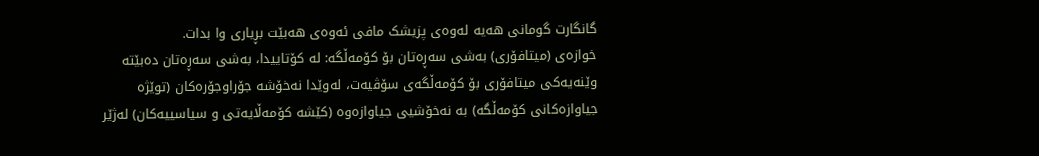گانگارت گومانی هەیە لەوەی پزیشک مافی ئەوەی هەبێت بڕیاری وا بدات.
خوازەی (میتافۆری) بەشى سەڕەتان بۆ کۆمەڵگە: لە کۆتاییدا، بەشی سەڕەتان دەبێتە وێنەیەکی میتافۆری بۆ کۆمەڵگەی سۆڤیەت، لەوێدا نەخۆشە جۆراوجۆرەکان (توێژە جیاوازەکانی کۆمەڵگە) بە نەخۆشیی جیاوازەوە (کێشە کۆمەڵایەتی و سیاسییەکان) لەژێر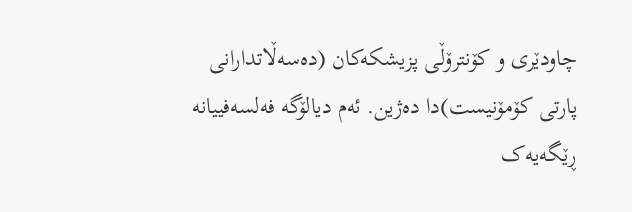چاودێری و کۆنترۆڵی پزیشکەکان (دەسەڵاتدارانی پارتی کۆمۆنیست)دا دەژین. ئەم دیالۆگە فەلسەفییانە ڕێگەیەک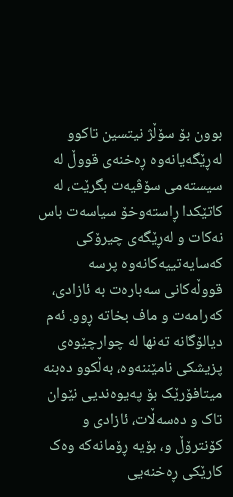بوون بۆ سۆڵژ نیتسین تاکوو لەڕێگەیانەوە ڕەخنەی قووڵ لە سیستەمی سۆڤیەت بگرێت، لە کاتێکدا ڕاستەوخۆ سیاسەت باس نەکات و لەڕێگەی چیرۆکی کەسایەتییەکانەوە پرسە قووڵەکانی سەبارەت بە ئازادی، کەرامەت و ماف بخاتە ڕوو. ئەم دیالۆگانە تەنها لە چوارچێوەی پزیشکی نامێننەوە، بەڵکوو دەبنە میتافۆرێک بۆ پەیوەندیی نێوان تاک و دەسەڵات، ئازادی و کۆنترۆڵ و، بۆیە ڕۆمانەکە وەک کارێکی ڕەخنەیی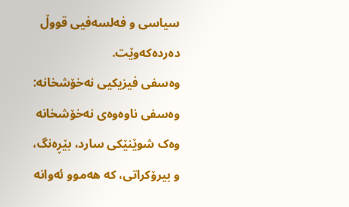سیاسی و فەلسەفیی قووڵ دەردەکەوێت.
وەسفی فیزیکیی نەخۆشخانە:
وەسفی ناوەوەی نەخۆشخانە وەک شوێنێکی سارد، بێڕەنگ، و بیرۆکراتی، کە هەموو ئەوانە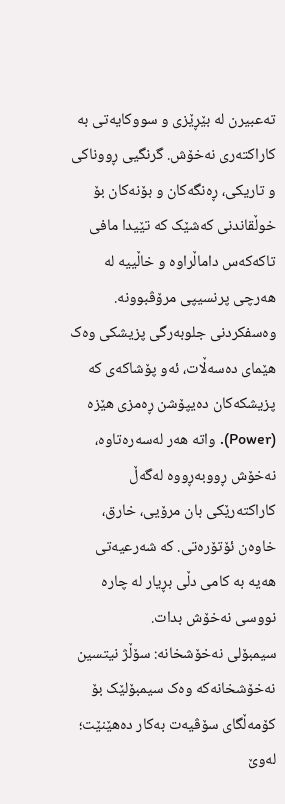تەعبیرن لە بێڕێزى و سووکایەتى بە کاراکتەرى نەخۆش. گرنگیی ڕووناکی و تاریکی، ڕەنگەکان و بۆنەکان بۆ خوڵقاندنی کەشێک کە تێیدا مافی تاکەکەس داماڵراوە و خاڵییە لە هەرچى پرنسیپى مرۆڤبوونە. وەسفکردنی جلوبەرگى پزیشکی وەک هێمای دەسەڵات، ئەو پۆشاکەى کە پزیشکەکان دەیپۆشن ڕەمزى هێزە (Power). واتە هەر لەسەرەتاوە، نەخۆش ڕووبەڕووە لەگەڵ کاراکتەرێکى بان مرۆیى، خارق، خاوەن ئۆتۆرەتى. کە شەرعیەتى هەیە بە کامى دڵى بڕیار لە چارە نووسى نەخۆش بدات.
سیمبۆلی نەخۆشخانە: سۆڵژ نیتسین نەخۆشخانەکە وەک سیمبۆلێک بۆ کۆمەڵگای سۆڤیەت بەکار دەهێنێت؛ لەوێ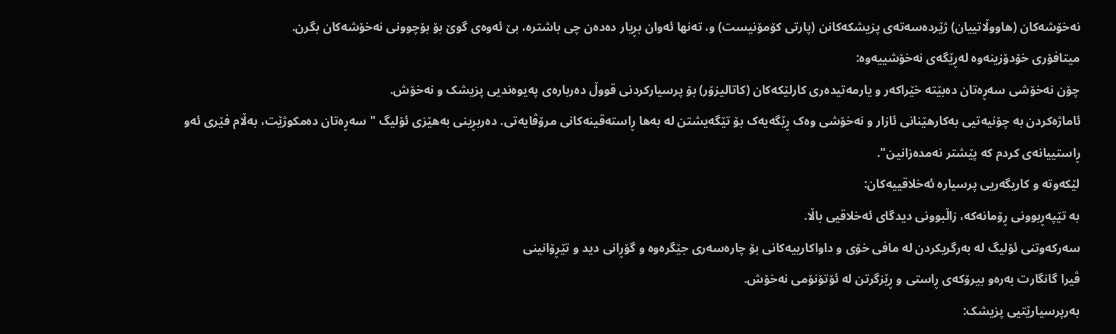نەخۆشەکان (هاووڵاتییان) ژێردەسەتەى پزیشکەکانن (پارتی کۆمۆنیست) و، تەنها ئەوان بڕیار دەدەن چی باشترە، بێ ئەوەی گوێ بۆ بۆچوونی نەخۆشەکان بگرن.
میتافۆری خۆدۆزینەوە لەڕێگەی نەخۆشییەوە:
چۆن نەخۆشی سەڕەتان دەبێتە خێراکەر و یارمەتیدەرى کارلێکەکان (کاتالیزۆر) بۆ پرسیارکردنی قووڵ دەربارەی پەیوەندیی پزیشک و نەخۆش.
ئاماژەکردن بە چۆنیەتیی بەکارهێنانی ئازار و نەخۆشی وەک ڕێگەیەک بۆ تێگەیشتن لە بەها ڕاستەقینەکانی مرۆڤایەتی. دەربڕینی بەهێزی ئۆلیگ "سەڕەتان دەمکوژێت، بەڵام فێری ئەو ڕاستییانەی کردم کە پێشتر نەمدەزانین".
لێکەوتە و کاریگەریی پرسیارە ئەخلاقییەکان:
بە تێپەڕبوونی ڕۆمانەکە، زاڵبوونی دیدگای ئەخلاقیی باڵا.
سەرکەوتنی ئۆلیگ لە بەرگریکردن لە مافی خۆی و داواکارییەکانی بۆ چارەسەری جێگرەوە و گۆڕانى دید و تێڕۆانینى
ڤیرا گانگارت بەرەو بیرۆکەی ڕاستی و ڕێزگرتن لە ئۆتۆنۆمی نەخۆش.
بەرپرسیارێتیی پزیشک: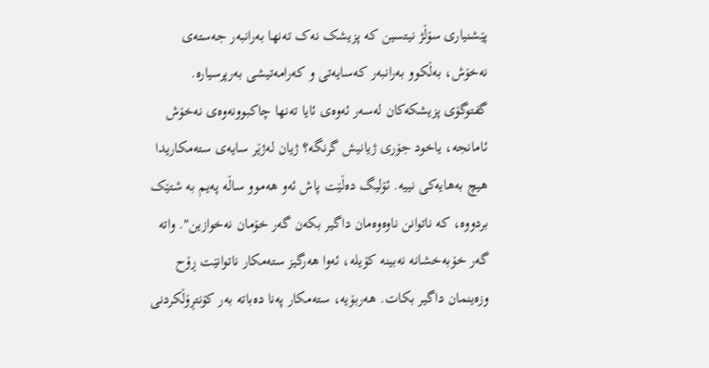پێشنیاری سۆڵژ نیتسین کە پزیشک نەک تەنها بەرانبەر جەستەی نەخۆش، بەڵکوو بەرانبەر کەسایەتی و کەرامەتیشی بەرپرسیارە.
گفتوگۆی پزیشکەکان لەسەر ئەوەی ئایا تەنها چاکبوونەوەی نەخۆش ئامانجە، یاخود جۆری ژیانیش گرنگە؟ ژیان لەژێر سایەى ستەمکاریدا هیچ بەهایەکى نییە. ئۆلیگ دەڵێت پاش ئەو هەموو ساڵە پەیم بە شتێک بردووە، کە ناتوانن ناوەوەمان داگیر بکەن گەر خۆمان نەخوازین". واتە گەر خۆبەخشانە نەبینە کۆیلە، ئەوا هەرگیز ستەمکار ناتوانێت ڕۆح وزەینمان داگیر بکات. هەربۆیە، ستەمکار پەنا دەباتە بەر کۆنتڕۆڵکردنى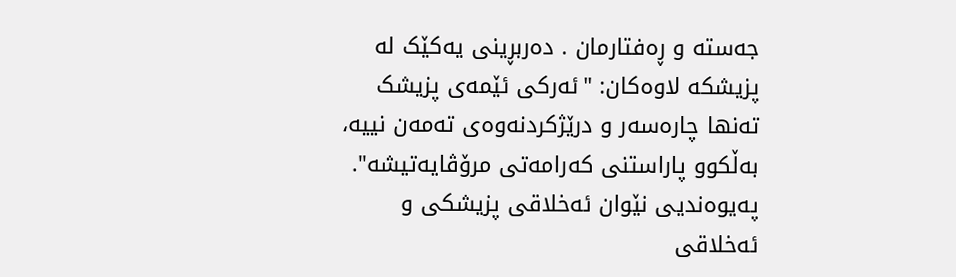جەستە و ڕەفتارمان . دەربڕینی یەکێک لە پزیشکە لاوەکان: "ئەرکی ئێمەى پزیشک تەنها چارەسەر و درێژکردنەوەی تەمەن نییە، بەڵکوو پاراستنی کەرامەتی مرۆڤایەتیشە".
پەیوەندیی نێوان ئەخلاقی پزیشکی و ئەخلاقی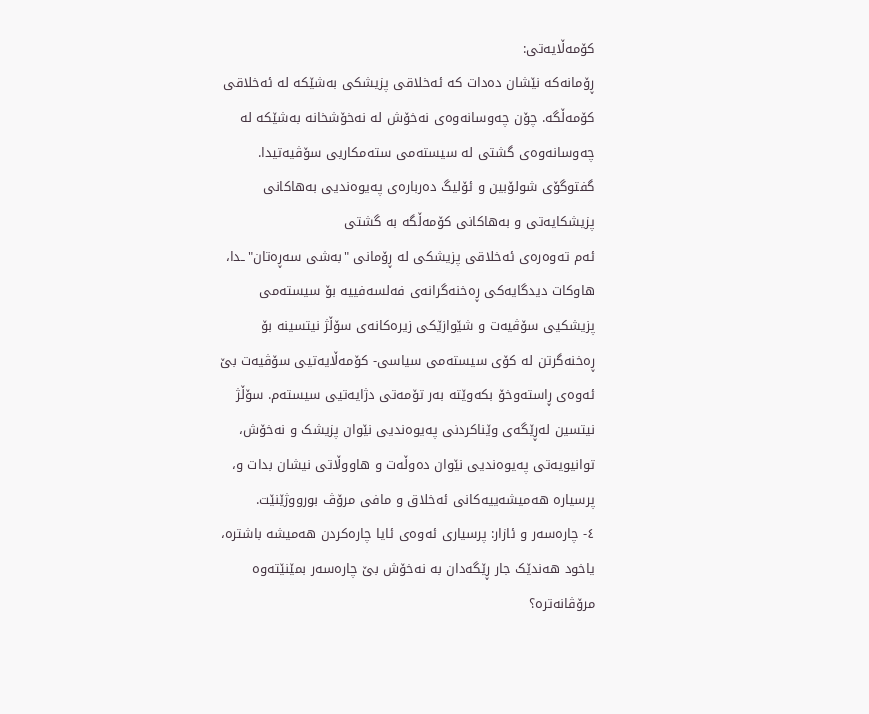کۆمەڵایەتی:
ڕۆمانەکە نێشان دەدات کە ئەخلاقی پزیشکی بەشێکە لە ئەخلاقی کۆمەڵگە. چۆن چەوسانەوەی نەخۆش لە نەخۆشخانە بەشێکە لە چەوسانەوەی گشتی لە سیستەمی ستەمکاریى سۆڤیەتیدا.
گفتوگۆی شولۆبین و ئۆلیگ دەربارەی پەیوەندیی بەهاکانی پزیشکایەتی و بەهاکانی کۆمەڵگە بە گشتی
ئەم تەوەرەی ئەخلاقی پزیشکی لە ڕۆمانی "بەشی سەڕەتان"ـدا، هاوکات دیدگایەکی ڕەخنەگرانەی فەلسەفییە بۆ سیستەمی پزیشکیی سۆڤیەت و شێوازێکی زیرەکانەی سۆڵژ نیتسینە بۆ ڕەخنەگرتن لە کۆی سیستەمی سیاسی- کۆمەڵایەتیی سۆڤیەت بێ ئەوەی ڕاستەوخۆ بکەوێتە بەر تۆمەتی دژایەتیی سیستەم. سۆڵژ نیتسین لەڕێگەی وێناکردنی پەیوەندیی نێوان پزیشک و نەخۆش، توانیویەتی پەیوەندیی نێوان دەوڵەت و هاووڵاتی نیشان بدات و، پرسیارە هەمیشەییەکانی ئەخلاق و مافی مرۆڤ بورووژێنێت.
٤- چارەسەر و ئازار: پرسیاری ئەوەی ئایا چارەکردن هەمیشە باشترە، یاخود هەندێک جار ڕێگەدان بە نەخۆش بێ چارەسەر بمێنێتەوە مرۆڤانەترە؟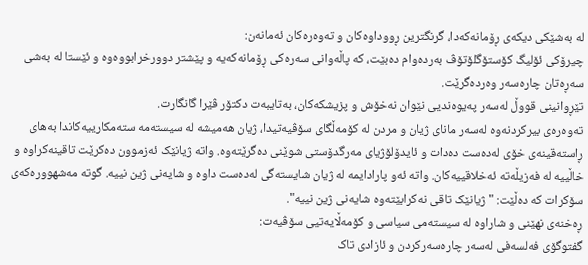لە بەشێکى دیکەى ڕۆمانەکەدا، گرنگترین ڕووداوەکان و تەوەرەکان ئەمانەن:
چیرۆکی ئۆلیگ کۆستۆگلۆتۆڤ بەردەوام دەبێت، کە پاڵەوانی سەرەکی ڕۆمانەکەیە و پێشتر دوورخرابووەوە و ئێستا لە بەشی سەڕەتان چارەسەر وەردەگرێت.
تێڕوانینی قووڵ لەسەر پەیوەندیی نێوان نەخۆش و پزیشکەکان، بەتایبەت دکتۆر ڤێرا گانگارت.
تەوەرەی بیرکردنەوە لەسەر مانای ژیان و مردن لە کۆمەڵگای سۆڤیەتیدا، ژیان هەمیشە لە سیستەمە ستەمکارییەکاندا بەهاى ڕاستەقینەى خۆى لەدەست دەدات و ئایدۆلۆژیاى مەرگدۆستى شوێنى دەگرێتەوە. واتە ژیانێک ئەزموون دەکرێت تاقینەکراوە و خاڵییە لە فەزیڵەتە ئەخلاقییەکان. واتە ئەو پارادایمە لە ژیان شایستەگى لەدەست داوە و شایەنى ژین نییە. گوتە مەشهوورەکەى سۆکرات کە دەڵێت: " ژیانێک تاقی نەکرابێتەوە شایەنى ژین نییە".
ڕەخنەی نهێنى و شاراوە لە سیستەمی سیاسی و کۆمەڵایەتیی سۆڤیەت:
گفتوگۆی فەلسەفی لەسەر چارەسەرکردن و ئازادی تاک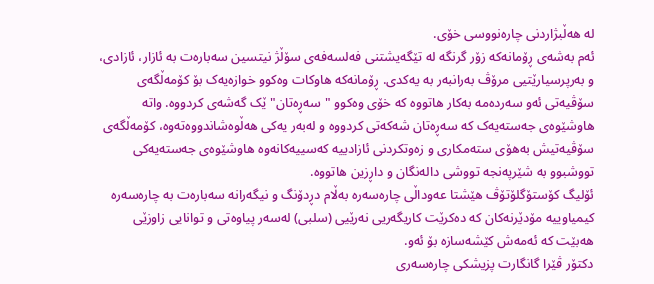لە هەڵبژاردنی چارەنووسی خۆی.
ئەم بەشەی ڕۆمانەکە زۆر گرنگە لە تێگەیشتنی فەلسەفەی سۆڵژ نیتسین سەبارەت بە ئازار، ئازادی، و بەرپرسیارێتیی مرۆڤ بەرانبەر بە یەکدى. ڕۆمانەکە هاوکات وەکوو خوازەیەک بۆ کۆمەڵگەی سۆڤیەتی ئەو سەردەمە بەکار هاتووە کە خۆی وەکوو "سەڕەتان"ێک گەشەی کردووە. واتە هاوشێوەى جەستەیەک کە سەڕەتان شەکەتى کردووە و لەبەر یەکى هەڵوەشاندووەتەوە، کۆمەڵگەى سۆڤیەتیش بەهۆى ستەمکارى و زەوتکردنى ئازادییە کەسییەکانەوە هاوشێوەى جەستەیەکى تووشبوو بە شێرپەنجە تووشى دالەنگان و داڕزین هاتووە.
ئۆلیگ کۆستۆگلۆتۆڤ هێشتا عەوداڵى چارەسەرە بەڵام دڕدۆنگ و نیگەرانە سەبارەت بە چارەسەرە کیمیاوییە مۆدێرنەکان کە دەکرێت کاریگەریی نەرێیی (سلبی) لەسەر پیاوەتی و توانایی زاوزێی هەبێت کە ئەمەش کێشەسازە بۆ ئەو.
دکتۆر ڤێرا گانگارت پزیشکی چارەسەری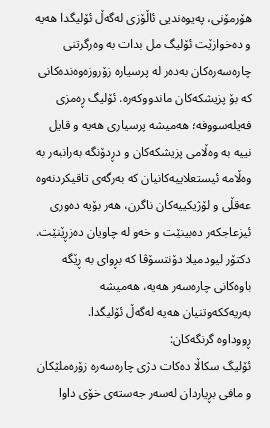هۆرمۆنی، پەیوەندیی ئاڵۆزی لەگەڵ ئۆلیگدا هەیە و دەخوازێت ئۆلیگ مل بدات بە وەرگرتنى چارەسەرەکان بەدەر لە پرسیارە زۆروزەوەندەکانى کە بۆ پزیشکەکان ماندووکەرە. ئۆلیگ ڕەمزى فەیلەسووفە؛ هەمیشە پرسیارى هەیە و قایل نییە بە وەڵامى پزیشکەکان و دڕدۆنگە بەرانبەر بە وەڵامە ئیستعلاییەکانیان کە بەرگەى تاقیکردنەوە عەقڵى و لۆژیکییەکان ناگرن، هەر بۆیە دەورى ئیزعاجکەر دەبینێت و خەو لە چاویان دەزڕێنێت.
دکتۆر لیودمیلا دۆنتسۆڤا کە بڕوای بە ڕێگە باوەکانی چارەسەر هەیە، هەمیشە بەریەککەوتنیان هەیە لەگەڵ ئۆلیگدا.
ڕووداوە گرنگەکان:
ئۆلیگ سکاڵا دەکات دژی چارەسەرە زۆرەملێکان و مافی بڕیاردان لەسەر جەستەی خۆی داوا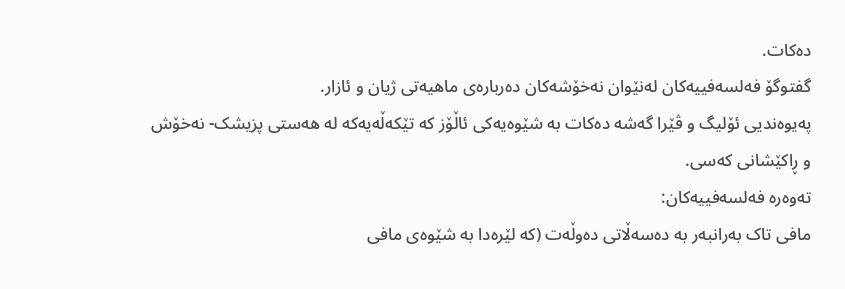دەکات.
گفتوگۆ فەلسەفییەکان لەنێوان نەخۆشەکان دەربارەی ماهیەتی ژیان و ئازار.
پەیوەندیی ئۆلیگ و ڤێرا گەشە دەکات بە شێوەیەکی ئاڵۆز کە تێکەڵەیەکە لە هەستی پزیشک- نەخۆش و ڕاکێشانی کەسی.
تەوەرە فەلسەفییەکان:
مافی تاک بەرانبەر بە دەسەڵاتی دەوڵەت (کە لێرەدا بە شێوەی مافی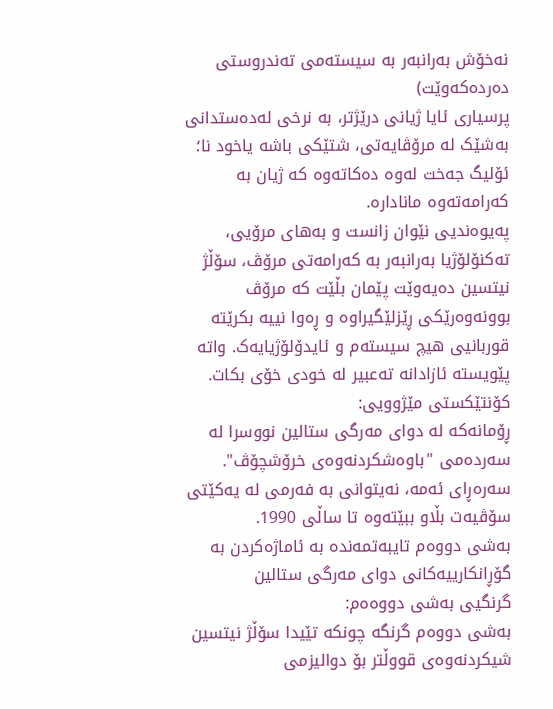نەخۆش بەرانبەر بە سیستەمی تەندروستی دەردەکەوێت)
پرسیاری ئایا ژیانی درێژتر، بە نرخی لەدەستدانی بەشێک لە مرۆڤایەتی، شتێکی باشە یاخود نا؛ ئۆلیگ جەخت لەوە دەکاتەوە کە ژیان بە کەرامەتەوە مانادارە.
پەیوەندیی نێوان زانست و بەهای مرۆیی، تەکنۆلۆژیا بەرانبەر بە کەرامەتی مرۆڤ، سۆڵژ نیتسین دەیەوێت پێمان بڵێت کە مرۆڤ بوونەوەرێکى ڕێزلێگیراوە و ڕەوا نییە بکرێتە قوربانیى هیچ سیستەم و ئایدۆلۆژیایەک. واتە پێویستە ئازادانە تەعبیر لە خودى خۆى بکات.
کۆنتێکستی مێژوویی:
ڕۆمانەکە لە دوای مەرگی ستالین نووسرا لە سەردەمی "باوەشکردنەوەی خرۆشچۆڤ".
سەرەڕای ئەمە، نەیتوانی بە فەرمی لە یەکێتی سۆڤیەت بڵاو ببێتەوە تا ساڵی 1990.
بەشی دووەم تایبەتمەندە بە ئاماژەکردن بە گۆڕانکارییەکانی دوای مەرگی ستالین
گرنگیی بەشی دووەەم:
بەشی دووەم گرنگە چونکە تێیدا سۆڵژ نیتسین شیکردنەوەی قووڵتر بۆ دوالیزمی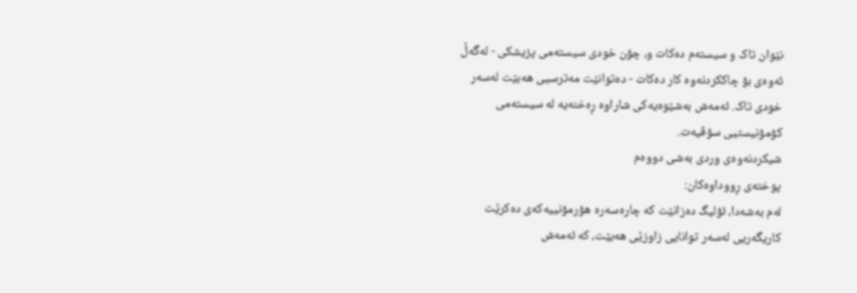نێوان تاک و سیستەم دەکات و، چۆن خودی سیستەمی پزیشکی - لەگەڵ ئەوەی بۆ چاککردنەوە کار دەکات - دەتوانێت مەترسیی هەبێت لەسەر خودی تاک. ئەمەش بەشێوەیەکی شاراوە ڕەخنەیە لە سیستەمی کۆمۆنیستیی سۆڤیەت.
شیکردنەوەی وردی بەشی دووەم
پوختەی ڕووداوەکان:
لەم بەشەدا، ئۆلیگ دەزانێت کە چارەسەرە هۆرمۆنییەکەی دەکرێت کاریگەریی لەسەر توانایی زاوزێی هەبێت، کە ئەمەش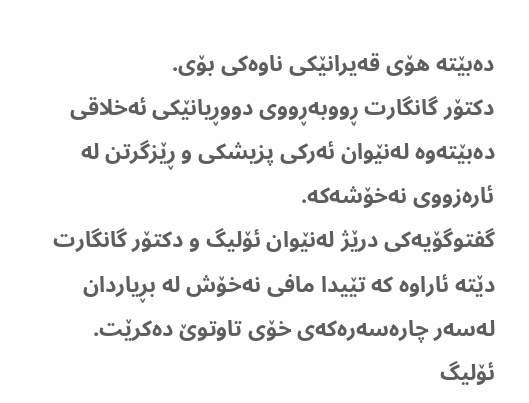دەبێتە هۆی قەیرانێکی ناوەکی بۆی.
دکتۆر گانگارت ڕووبەڕووی دووڕیانێکی ئەخلاقی دەبێتەوە لەنێوان ئەرکی پزیشکی و ڕێزگرتن لە ئارەزووی نەخۆشەکە.
گفتوگۆیەکی درێژ لەنێوان ئۆلیگ و دکتۆر گانگارت دێتە ئاراوە کە تێیدا مافی نەخۆش لە بڕیاردان لەسەر چارەسەرەکەی خۆی تاوتوێ دەکرێت.
ئۆلیگ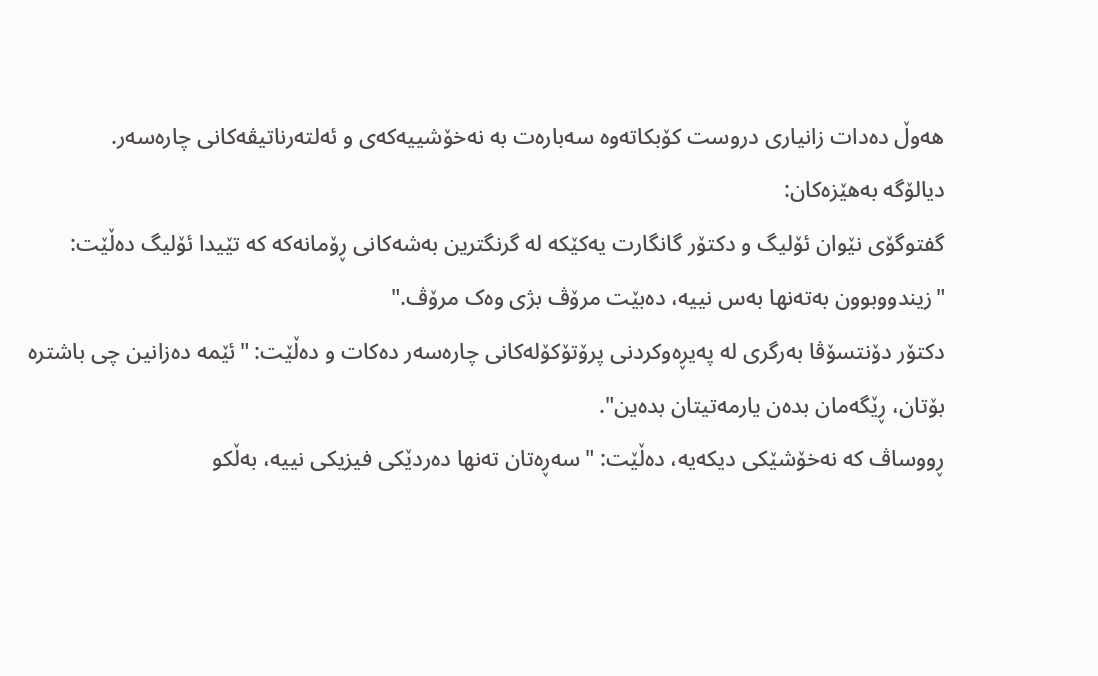هەوڵ دەدات زانیاری دروست کۆبکاتەوە سەبارەت بە نەخۆشییەکەی و ئەلتەرناتیڤەکانی چارەسەر.
دیالۆگە بەهێزەکان:
گفتوگۆی نێوان ئۆلیگ و دکتۆر گانگارت یەکێکە لە گرنگترین بەشەکانی ڕۆمانەکە کە تێیدا ئۆلیگ دەڵێت: "زیندووبوون بەتەنها بەس نییە، دەبێت مرۆڤ بژی وەک مرۆڤ."
دکتۆر دۆنتسۆڤا بەرگری لە پەیڕەوکردنی پرۆتۆکۆلەکانی چارەسەر دەکات و دەڵێت: "ئێمە دەزانین چی باشترە بۆتان، ڕێگەمان بدەن یارمەتیتان بدەین".
ڕووساڤ کە نەخۆشێکی دیکەیە، دەڵێت: "سەڕەتان تەنها دەردێکى فیزیکی نییە، بەڵکو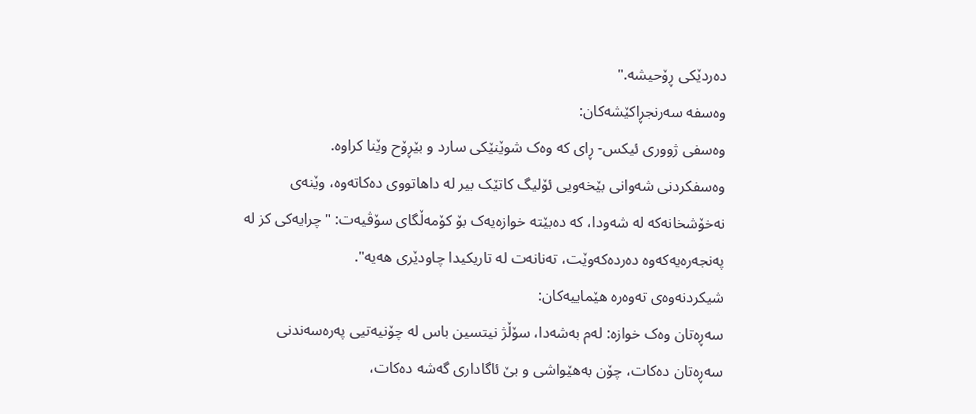دەردێکی ڕۆحیشە."
وەسفە سەرنجڕاکێشەکان:
وەسفی ژووری ئیکس- ڕای کە وەک شوێنێکی سارد و بێڕۆح وێنا کراوە.
وەسفکردنی شەوانی بێخەویی ئۆلیگ کاتێک بیر لە داهاتووی دەکاتەوە، وێنەی نەخۆشخانەکە لە شەودا، کە دەبێتە خوازەیەک بۆ کۆمەڵگای سۆڤیەت: "چرایەکی کز لە پەنجەرەیەکەوە دەردەکەوێت، تەنانەت لە تاریکیدا چاودێری هەیە".
شیکردنەوەی تەوەرە هێماییەکان:
سەڕەتان وەک خوازە: لەم بەشەدا، سۆڵژ نیتسین باس لە چۆنیەتیی پەرەسەندنی سەڕەتان دەکات، چۆن بەهێواشی و بێ ئاگاداری گەشە دەکات،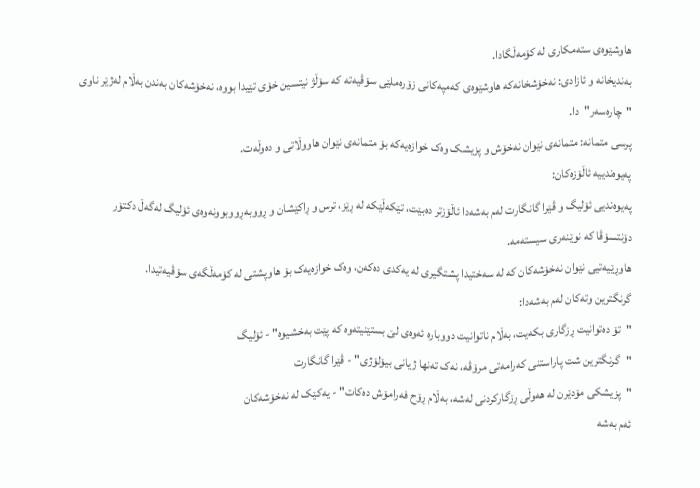هاوشێوەی ستەمکاری لە کۆمەڵگادا.
بەندیخانە و ئازادی: نەخۆشخانەکە هاوشێوەی کەمپەکانی زۆرەملێی سۆڤیەتە کە سۆڵژ نیتسین خۆی تێیدا بووە، نەخۆشەکان بەندن بەڵام لەژێر ناوی "چارەسەر"دا.
پرسی متمانە: متمانەی نێوان نەخۆش و پزیشک وەک خوازەیەکە بۆ متمانەی نێوان هاووڵاتی و دەوڵەت.
پەیوەندییە ئاڵۆزەکان:
پەیوەندیی ئۆلیگ و ڤێرا گانگارت لەم بەشەدا ئاڵۆزتر دەبێت، تێکەڵێکە لە ڕێز، ترس و ڕاکێشان و ڕووبەڕووبوونەوەی ئۆلیگ لەگەڵ دکتۆر دۆنتسۆڤا کە نوێنەری سیستەمە.
هاوڕێیەتیی نێوان نەخۆشەکان کە لە سەختیدا پشتگیری لە یەکدى دەکەن، وەک خوازەیەک بۆ هاوپشتی لە کۆمەڵگەی سۆڤیەتیدا.
گرنگترین وتەکان لەم بەشەدا:
"تۆ دەتوانیت ڕزگاری بکەیت، بەڵام ناتوانیت دووبارە ئەوەی لێ بستێنیتەوە کە پێت بەخشیوە" - ئۆلیگ
"گرنگترین شت پاراستنی کەرامەتی مرۆڤە، نەک تەنها ژیانی بیۆلۆژی" - ڤێرا گانگارت
"پزیشکی مۆدێرن لە هەوڵی ڕزگارکردنی لەشە، بەڵام ڕۆح فەرامۆش دەکات" - یەکێک لە نەخۆشەکان
ئەم بەشە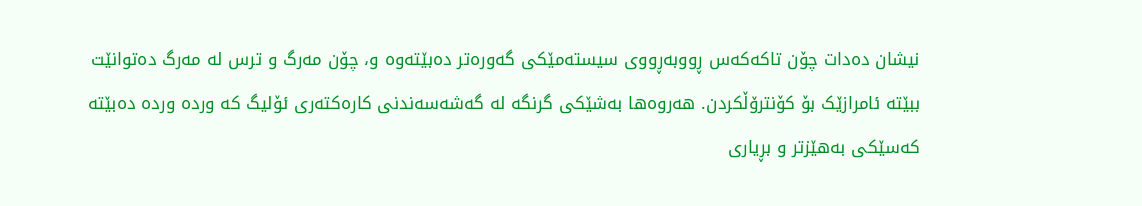نیشان دەدات چۆن تاکەکەس ڕووبەڕووی سیستەمێکی گەورەتر دەبێتەوە و، چۆن مەرگ و ترس لە مەرگ دەتوانێت ببێتە ئامرازێک بۆ کۆنترۆڵکردن. هەروەها بەشێکی گرنگە لە گەشەسەندنی کارەکتەری ئۆلیگ کە وردە وردە دەبێتە کەسێکی بەهێزتر و بڕیاری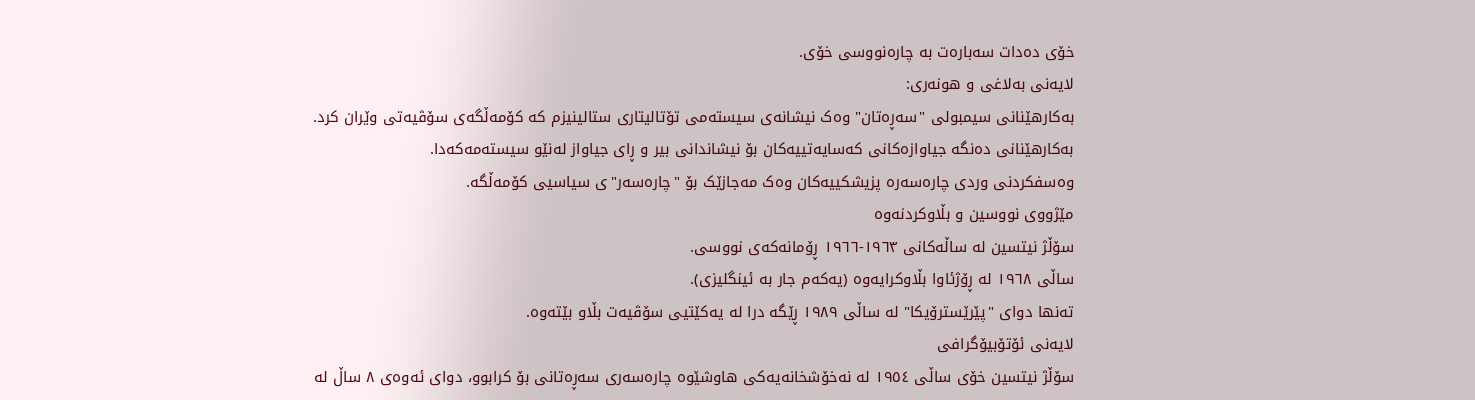خۆی دەدات سەبارەت بە چارەنووسی خۆی.
لایەنی بەلاغی و هونەری:
بەکارهێنانی سیمبولی "سەڕەتان" وەک نیشانەی سیستەمی تۆتالیتاری ستالینیزم کە کۆمەڵگەی سۆڤیەتی وێران کرد.
بەکارهێنانی دەنگە جیاوازەکانی کەسایەتییەکان بۆ نیشاندانی بیر و ڕای جیاواز لەنێو سیستەمەکەدا.
وەسفکردنی وردی چارەسەرە پزیشکییەکان وەک مەجازێک بۆ "چارەسەر"ی سیاسیی کۆمەڵگە.
مێژووی نووسین و بڵاوکردنەوە
سۆڵژ نیتسین لە ساڵەکانی ١٩٦٣-١٩٦٦ ڕۆمانەکەی نووسی.
ساڵی ١٩٦٨ لە ڕۆژئاوا بڵاوکرایەوە (یەکەم جار بە ئینگلیزی).
تەنها دوای "پێرێسترۆیکا" لە ساڵی ١٩٨٩ ڕێگە درا لە یەکێتیی سۆڤیەت بڵاو بێتەوە.
لایەنی ئۆتۆبیۆگرافی
سۆڵژ نیتسین خۆی ساڵی ١٩٥٤ لە نەخۆشخانەیەکی هاوشێوە چارەسەری سەڕەتانی بۆ کرابوو، دوای ئەوەی ٨ ساڵ لە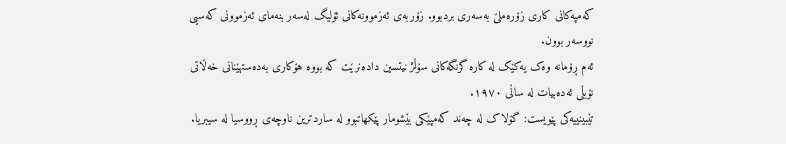کەمپەکانی کاری زۆرەملێ بەسەری بردبوو. زۆربەی ئەزموونەکانی ئۆلیگ لەسەر بنەمای ئەزموونی کەسیی نووسەر بوون.
ئەم ڕۆمانە وەک یەکێک لە کارە گرنگەکانی سۆڵژ نیتسین دادەنرێت کە بووە هۆکاری بەدەستهێنانی خەڵاتی نۆبڵی ئەدەبیات لە ساڵی ١٩٧٠.
تێبینییەکى پێویست: گۆلاک لە چەند کەمپێکی بێشومار پێکهاتبوو لە ساردترین ناوچەی ڕووسیا لە سیبریا.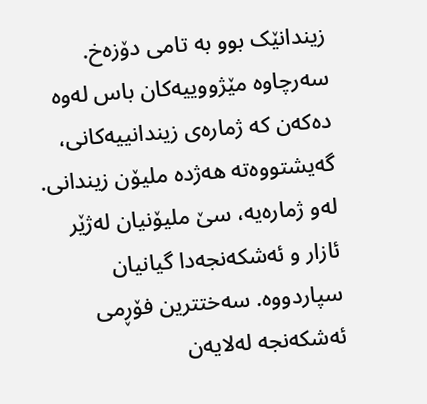زیندانێک بوو بە تامی دۆزەخ. سەرچاوە مێژووییەکان باس لەوە دەکەن کە ژمارەی زیندانییەکانی، گەیشتووەتە هەژدە ملیۆن زیندانی. لەو ژمارەیە، سێ ملیۆنیان لەژێر ئازار و ئەشکەنجەدا گیانیان سپاردووە. سەختترین فۆڕمی ئەشکەنجە لەلایەن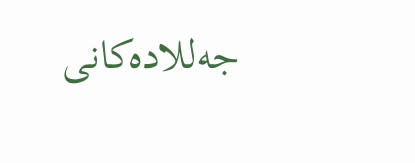جەللادەکانی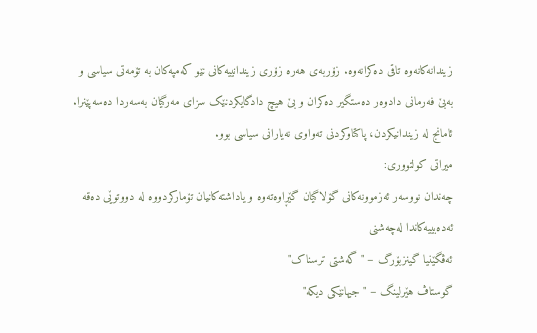زیندانەکانەوە تاقی دەکرانەوە. زۆربەی هەرە زۆری زیندانییەکانی نێو کەمپەکان بە تۆمەتی سیاسی و بەبێ فەرمانی دادوەر دەستگیر دەکران و بێ هیچ دادگایکردنێک سزای مەرگیان بەسەردا دەسەپێنرا. ئامانج لە زیندانیکردن، پاکتاوکردنی تەواوی نەیارانی سیاسی بوو.
میراتی کولتووری:
چەندان نووسەر ئەزموونەکانی گۆلاگیان گێڕاوەتەوە و یاداشتەکانیان تۆماركردووە لە دووتوێى دەقە ئەدەبییەکاندا لەچەشنى
ئەڤگێنیا گینزبۆرگ – "گەشتی ترسناک"
گوستاڤ هێرلینگ – "جیهانێکی دیکە"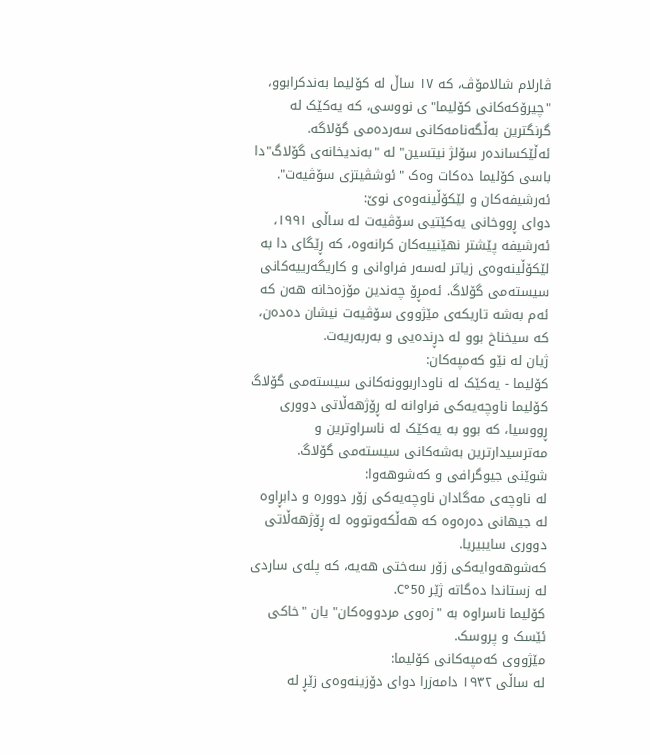ڤارلام شالامۆڤ، کە ١٧ ساڵ لە کۆلیما بەندکرابوو، "چیرۆکەکانی کۆلیما"ی نووسی، کە یەکێک لە گرنگترین بەڵگەنامەکانی سەردەمی گۆلاگە.
ئەڵێکساندەر سۆلژ نیتسین" لە "بەندیخانەی گۆلاگ"دا باسی کۆلیما دەکات وەک "ئوشڤیتزی سۆڤیەت".
ئەرشیفەکان و لێکۆڵینەوەی نوێ:
دوای ڕووخانی یەکێتیی سۆڤیەت لە ساڵى ١٩٩١، ئەرشیفە پێشتر نهێنییەکان کرانەوە، کە ڕێگای دا بە لێکۆڵینەوەی زیاتر لەسەر فراوانی و کاریگەرییەکانی سیستەمی گۆلاگ. ئەمڕۆ چەندین مۆزەخانە هەن کە ئەم بەشە تاریکەی مێژووی سۆڤیەت نیشان دەدەن، کە سیخناخ بوو لە دڕندەیی و بەربەریەت.
ژیان لە نێو کەمپەکان:
کۆلیما - یەکێک لە ناوداربوونەکانی سیستەمی گۆلاگ
کۆلیما ناوچەیەکی فراوانە لە ڕۆژهەڵاتی دووری ڕووسیا، کە بوو بە یەکێک لە ناسراوترین و مەترسیدارترین بەشەکانی سیستەمی گۆلاگ.
شوێنی جیوگرافی و کەشوهەوا:
لە ناوچەی مەگادان ناوچەیەکی زۆر دوورە و دابڕاوە لە جیهانی دەرەوە کە هەڵکەوتووە لە ڕۆژهەڵاتی دووری سایبیریا.
کەشوهەوایەکی زۆر سەختى هەیە، کە پلەی ساردی لە زستاندا دەگاتە ژێر 50°C.
کۆلیما ناسراوە بە "زەوی مردووەکان" یان "خاکی ئێسک و پروسک.
مێژووی کەمپەکانی کۆلیما:
لە ساڵی ١٩٣٢ دامەزرا دوای دۆزینەوەی زێڕ لە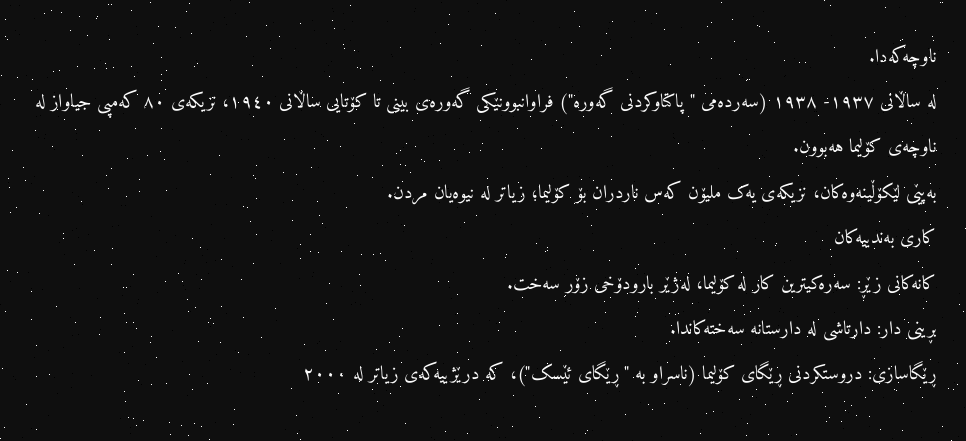ناوچەکەدا.
لە ساڵانی ١٩٣٧- ١٩٣٨ (سەردەمی "پاکتاوکردنی گەورە") فراوانبوونێکی گەورەی بینی تا کۆتایی ساڵانی ١٩٤٠، نزیکەی ٨٠ کەمپی جیاواز لە ناوچەی کۆلیما هەبوون.
بەپێی لێکۆڵینەوەکان، نزیکەی یەک ملیۆن کەس ناردران بۆ کۆلیما؛ زیاتر لە نیوەیان مردن.
کاری بەندییەکان
کانەکانی زێڕ: سەرەکیترین کار لە کۆلیما، لەژێر بارودۆخی زۆر سەخت.
بڕینی دار: دارتاشی لە دارستانە سەختەکاندا.
ڕێگاسازی: دروستکردنی ڕێگای کۆلیما (ناسراو بە "ڕێگای ئێسک")، کە درێژییەکەی زیاتر لە ٢٠٠٠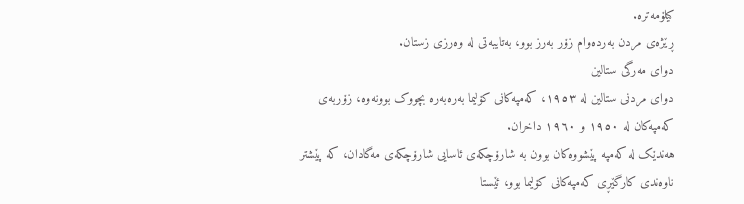کیلۆمەترە.
ڕێژەی مردن بەردەوام زۆر بەرز بوو، بەتایبەتی لە وەرزی زستان.
دوای مەرگى ستالین
دوای مردنی ستالین لە ١٩٥٣، کەمپەکانی کۆلیما بەرەبەرە بچووک بوونەوە، زۆربەی کەمپەکان لە ١٩٥٠ و ١٩٦٠ داخران.
هەندێک لە کەمپە پێشووەکان بوون بە شارۆچکەی ئاسایی شارۆچکەی مەگادان، کە پێشتر ناوەندی کارگێڕی کەمپەکانی کۆلیما بوو، ئێستا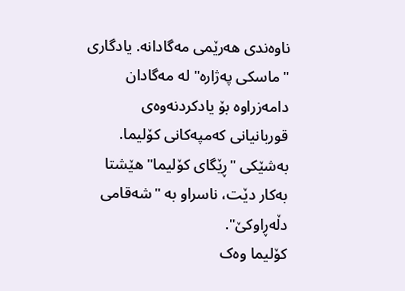ناوەندی هەرێمی مەگادانە. یادگاری "ماسکی پەژارە" لە مەگادان دامەزراوە بۆ یادکردنەوەی قوربانیانی کەمپەکانی کۆلیما.
بەشێکی "ڕێگای کۆلیما" هێشتا بەکار دێت، ناسراو بە "شەقامى دڵەڕاوکێ".
کۆلیما وەک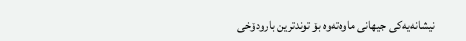نیشانەیەکی جیهانی ماوەتەوە بۆ توندترین بارودۆخی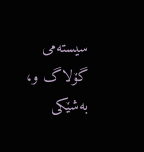سیستەمی گۆلاگ و، بەشێکی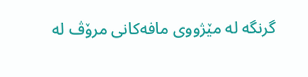گرنگە لە مێژووی مافەکانی مرۆڤ لە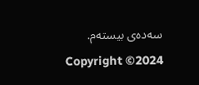سەدەی بیستەم.
Copyright ©2024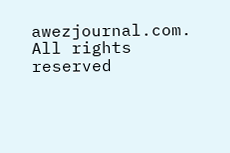awezjournal.com. All rights reserved